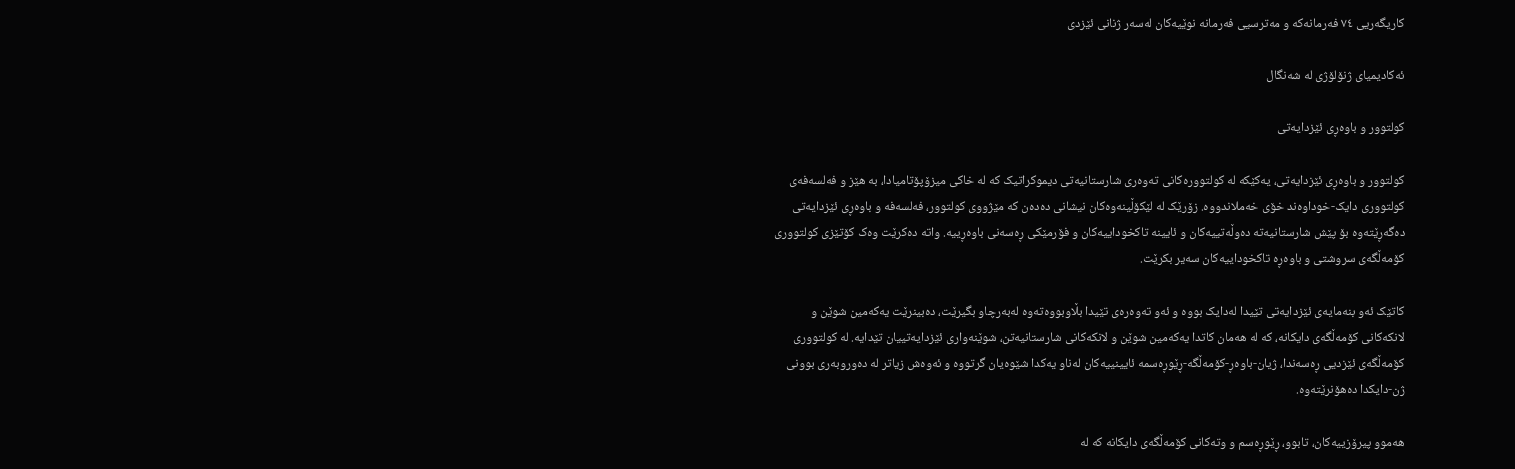کاریگەریی ٧٤ فەرمانەکە و مەترسیی فەرمانە نوێیەکان لەسەر ژنانی ئێزدی

ئەکادیمیای ژنۆلۆژی لە شەنگال

کولتوور و باوەڕی ئێزدایەتی

کولتوور و باوەڕی ئێزدایەتی، یەکێکە لە کولتوورەکانی تەوەری شارستانیەتی دیموکراتیک کە لە خاکی میزۆپۆتامیادا، بە هێز و فەلسەفەی کولتووری دایک-خوداوەند خۆی خەملاندووە. زۆرێک لە لێکۆڵینەوەکان نیشانی دەدەن کە مێژووی کولتوور، فەلسەفە و باوەڕی ئێزدایەتی دەگەڕێتەوە بۆ پێش شارستانیەتە دەوڵەتییەکان و ئایینە تاکخوداییەکان و فۆرمێکی ڕەسەنی باوەڕییە. واتە دەکرێت وەک کۆتێزی کولتووری کۆمەڵگەی سروشتی و باوەڕە تاکخوداییەکان سەیر بکرێت.

کاتێک ئەو بنەمایەی ئێزدایەتی تێیدا لەدایک بووە و ئەو تەوەرەی تێیدا بڵاوبووەتەوە لەبەرچاو بگیرێت، دەبینرێت یەکەمین شوێن و لانکەکانی کۆمەڵگەی دایکانە، کە لە هەمان کاتدا یەکەمین شوێن و لانکەکانی شارستانیەتن، شوێنەواری ئێزدایەتییان تێدایە. لە کولتووری کۆمەڵگەی ئێزدیی ڕەسەندا، ژیان-باوەڕ-کۆمەڵگە-ڕێوڕەسمە ئایینییەکان لەناو یەکدا شێوەیان گرتووە و ئەوەش زیاتر لە دەوروبەری بوونی ژن-دایکدا دەهۆنرێتەوە.

هەموو پیرۆزییەکان، تابوو، ڕێوڕەسم و وتەکانی کۆمەڵگەی دایکانە کە لە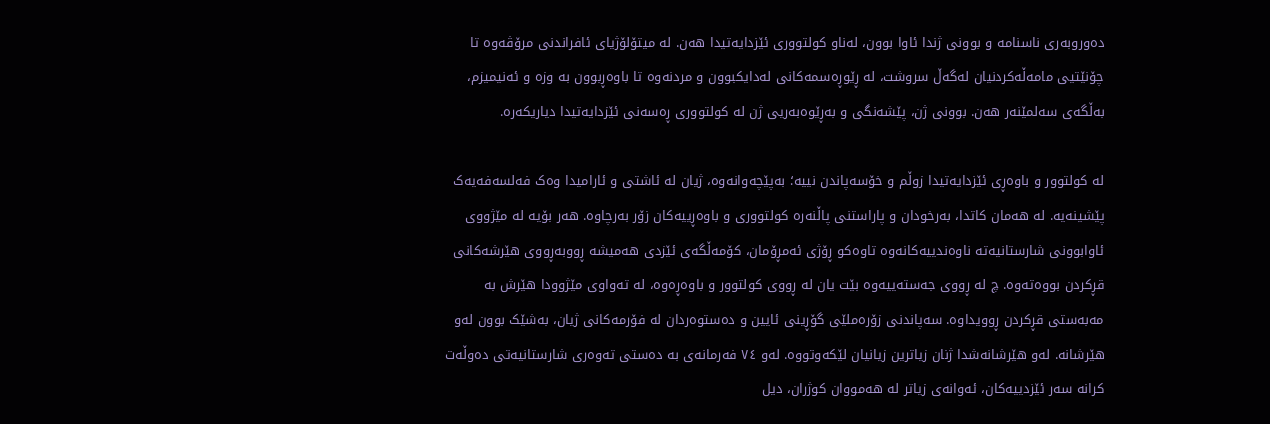دەوروبەری ناسنامە و بوونی ژندا ئاوا بوون، لەناو کولتووری ئێزدایەتیدا هەن. لە میتۆلۆژیای ئافراندنی مرۆڤەوە تا چۆنێتیی مامەڵەکردنیان لەگەڵ سروشت، لە ڕێوڕەسمەکانی لەدایکبوون و مردنەوە تا باوەڕبوون بە وزە و ئەنیمیزم، بەڵگەی سەلمێنەر هەن. بوونی ژن، پێشەنگی و بەڕێوەبەریی ژن لە کولتووری ڕەسەنی ئێزدایەتیدا دیاریکەرە.

لە کولتوور و باوەڕی ئێزدایەتیدا زوڵم و خۆسەپاندن نییە؛ بەپێچەوانەوە، ژیان لە ئاشتی و ئارامیدا وەک فەلسەفەیەک پێشینەیە. لە هەمان کاتدا، بەرخودان و پاراستنی پاڵنەرە کولتووری و باوەڕییەکان زۆر بەرچاوە. هەر بۆیە لە مێژووی ئاوابوونی شارستانیەتە ناوەندییەکانەوە تاوەکو ڕۆژی ئەمڕۆمان، کۆمەڵگەی ئێزدی هەمیشە ڕووبەڕووی هێرشەکانی قڕکردن بووەتەوە. چ لە ڕووی جەستەییەوە بێت یان لە ڕووی کولتوور و باوەڕەوە، لە تەواوی مێژوودا هێرش بە مەبەستی قڕکردن ڕوویداوە. سەپاندنی زۆرەملێی گۆڕینی ئایین و دەستوەردان لە فۆرمەکانی ژیان، بەشێک بوون لەو هێرشانە. لەو هێرشانەشدا ژنان زیاترین زیانیان لێکەوتووە. لەو ٧٤ فەرمانەی بە دەستی تەوەری شارستانیەتی دەوڵەت کرانە سەر ئێزدییەکان، ئەوانەی زیاتر لە هەمووان کوژران، دیل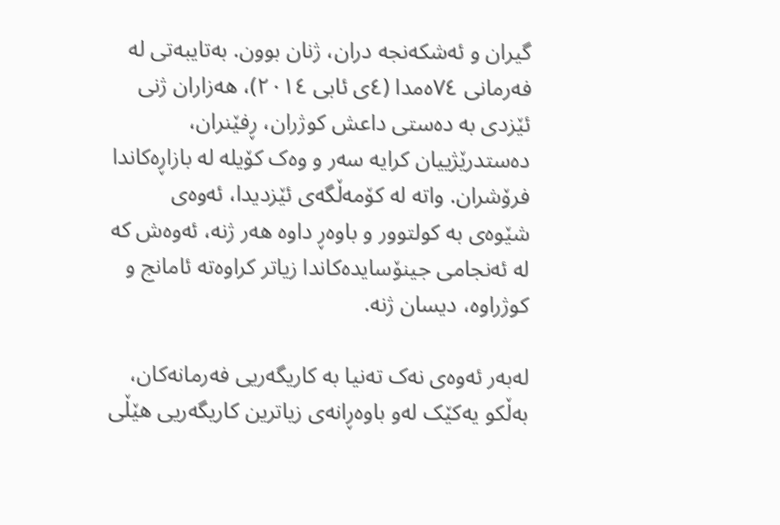گیران و ئەشکەنجە دران، ژنان بوون. بەتایبەتی لە فەرمانی ٧٤ەمدا (٤ی ئابی ٢٠١٤)، هەزاران ژنی ئێزدی بە دەستی داعش کوژران، ڕفێنران، دەستدرێژییان کرایە سەر و وەک کۆیلە لە بازاڕەکاندا فرۆشران. واتە لە کۆمەڵگەی ئێزدیدا، ئەوەی شێوەی بە کولتوور و باوەڕ داوە هەر ژنە، ئەوەش کە لە ئەنجامی جینۆسایدەکاندا زیاتر کراوەتە ئامانج و کوژراوە، دیسان ژنە.

لەبەر ئەوەی نەک تەنیا بە کاریگەریی فەرمانەکان، بەڵکو یەکێک لەو باوەڕانەی زیاترین کاریگەریی هێڵی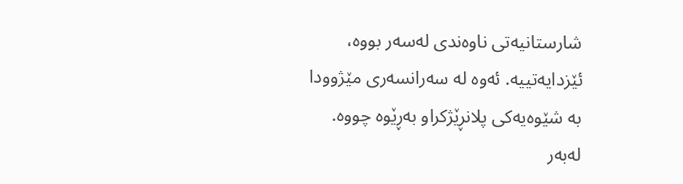شارستانیەتی ناوەندی لەسەر بووە، ئێزدایەتییە. ئەوە لە سەرانسەری مێژوودا بە شێوەیەکی پلانڕێژکراو بەڕێوە چووە. لەبەر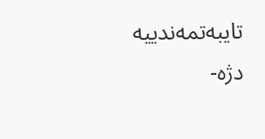تایبەتمەندییە دژە-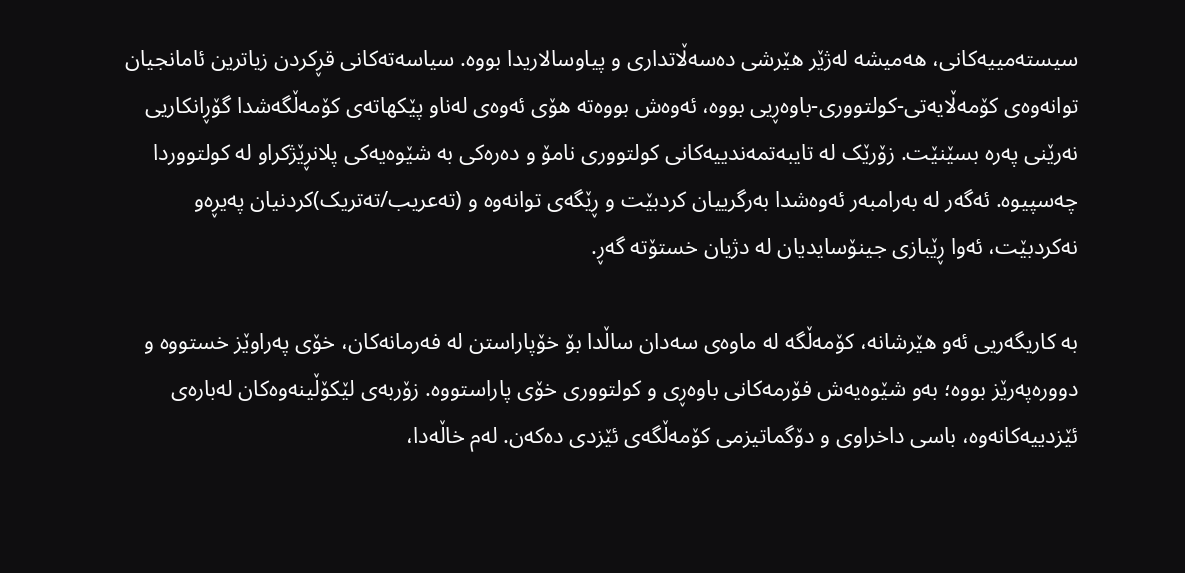سیستەمییەکانی، هەمیشە لەژێر هێرشی دەسەڵاتداری و پیاوسالاریدا بووە. سیاسەتەکانی قڕکردن زیاترین ئامانجیان توانەوەی کۆمەڵایەتی-کولتووری-باوەڕیی بووە، ئەوەش بووەتە هۆی ئەوەی لەناو پێکهاتەی کۆمەڵگەشدا گۆڕانکاریی نەرێنی پەرە بسێنێت. زۆرێک لە تایبەتمەندییەکانی کولتووری نامۆ و دەرەکی بە شێوەیەکی پلانڕێژکراو لە کولتووردا چەسپیوە. ئەگەر لە بەرامبەر ئەوەشدا بەرگرییان کردبێت و ڕێگەی توانەوە و (تەعریب/تەتریک)کردنیان پەیڕەو نەکردبێت، ئەوا ڕێبازی جینۆسایدیان لە دژیان خستۆتە گەڕ.

بە کاریگەریی ئەو هێرشانە، کۆمەڵگە لە ماوەی سەدان ساڵدا بۆ خۆپاراستن لە فەرمانەکان، خۆی پەراوێز خستووە و دوورەپەرێز بووە؛ بەو شێوەیەش فۆرمەکانی باوەڕی و کولتووری خۆی پاراستووە. زۆربەی لێکۆڵینەوەکان لەبارەی ئێزدییەکانەوە، باسی داخراوی و دۆگماتیزمی کۆمەڵگەی ئێزدی دەکەن. لەم خاڵەدا،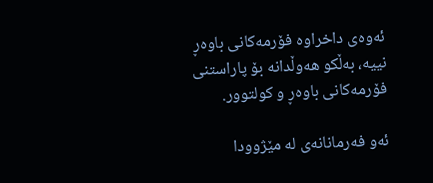ئەوەی داخراوە فۆرمەکانی باوەڕ نییە، بەڵکو هەوڵدانە بۆ پاراستنی فۆرمەکانی باوەڕ و کولتوور.

ئەو فەرمانانەی لە مێژوودا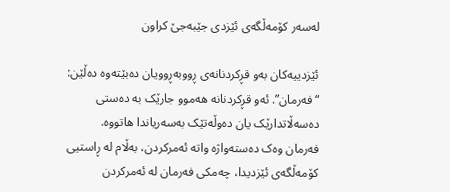لەسەر کۆمەڵگەی ئێزدی جێبەجێ کراون

ئێزدییەکان بەو قڕکردنانەی ڕووبەڕوویان دەبێتەوە دەڵێن: “فەرمان”. ئەو قڕکردنانە هەموو جارێک بە دەستی دەسەڵاتدارێک یان دەوڵەتێک بەسەریاندا هاتووە. فەرمان وەک دەستەواژە واتە ئەمرکردن، بەڵام لە ڕاستیی کۆمەڵگەی ئێزدیدا، چەمکی فەرمان لە ئەمرکردن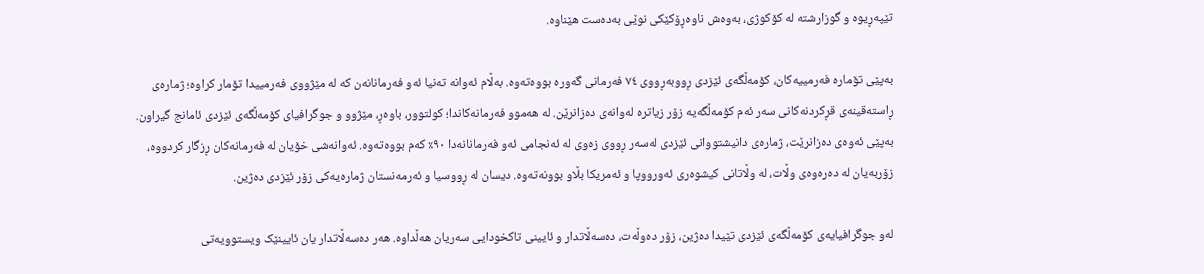تێپەڕیوە و گوزارشتە لە کۆکوژی، بەوەش ناوەڕۆکێکی نوێی بەدەست هێناوە.

بەپێی تۆمارە فەرمییەکان، کۆمەڵگەی ئێزدی ڕووبەڕووی ٧٤ فەرمانی گەورە بووەتەوە. بەڵام ئەوانە تەنیا ئەو فەرمانانەن کە لە مێژووی فەرمییدا تۆمار کراوە؛ ژمارەی ڕاستەقینەی قڕکردنەکانی سەر ئەم کۆمەڵگەیە زۆر زیاترە لەوانەی دەزانرێن. لە هەموو فەرمانەکاندا؛ کولتوور، باوەڕ، مێژوو و جوگرافیای کۆمەڵگەی ئێزدی ئامانج گیراون. بەپێی ئەوەی دەزانرێت، ژمارەی دانیشتووانی ئێزدی لەسەر ڕووی زەوی لە ئەنجامی ئەو فەرمانانەدا ٩٠٪ کەم بووەتەوە. ئەوانەشی خۆیان لە فەرمانەکان ڕزگار کردووە، زۆربەیان لە دەرەوەی وڵات، لە وڵاتانی کیشوەری ئەورووپا و ئەمریکا بڵاو بوونەتەوە. دیسان لە ڕووسیا و ئەرمەنستان ژمارەیەکی زۆر ئێزدی دەژین.

لەو جوگرافیایەی کۆمەڵگەی ئێزدی تێیدا دەژین، زۆر دەوڵەت، دەسەڵاتدار و ئایینی تاکخودایی سەریان هەڵداوە. هەر دەسەڵاتدار یان ئایینێک ویستوویەتی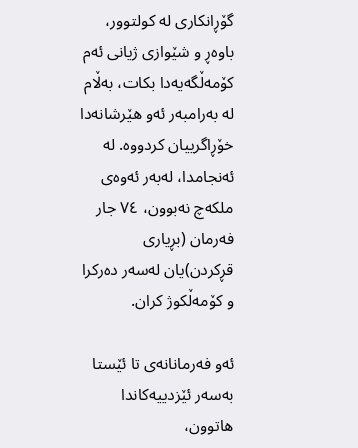گۆڕانکاری لە کولتوور، باوەڕ و شێوازی ژیانی ئەم کۆمەڵگەیەدا بکات، بەڵام لە بەرامبەر ئەو هێرشانەدا خۆڕاگرییان کردووە. لە ئەنجامدا، لەبەر ئەوەی ملکەچ نەبوون، ٧٤ جار فەرمان (بڕیاری قڕکردن)یان لەسەر دەرکرا و کۆمەڵکوژ کران.

ئەو فەرمانانەی تا ئێستا بەسەر ئێزدییەکاندا هاتوون،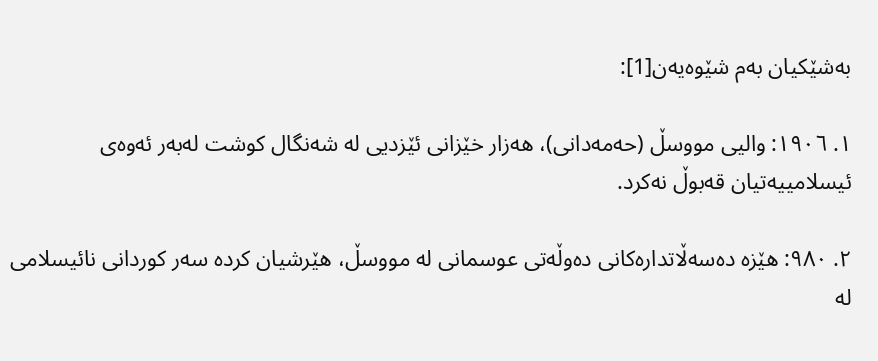بەشێکیان بەم شێوەیەن[1]:

١. ١٩٠٦: والیی مووسڵ (حەمەدانی)، هەزار خێزانی ئێزدیی لە شەنگال کوشت لەبەر ئەوەی ئیسلامییەتیان قەبوڵ نەکرد.

٢. ٩٨٠: هێزە دەسەڵاتدارەکانی دەوڵەتی عوسمانی لە مووسڵ، هێرشیان کردە سەر کوردانی نائیسلامی لە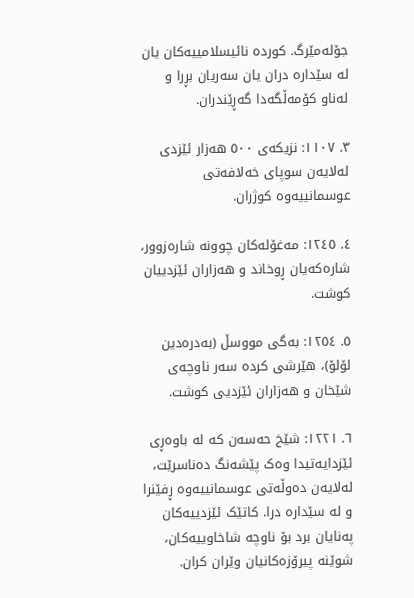جۆلەمێرگ. کوردە نائیسلامییەکان یان لە سێدارە دران یان سەریان بڕرا و لەناو کۆمەڵگەدا گەڕێندران.

٣. ١١٠٧: نزیکەی ٥٠٠ هەزار ئێزدی لەلایەن سوپای خەلافەتی عوسمانییەوە کوژران.

٤. ١٢٤٥: مەغۆلەکان چوونە شارەزوور، شارەکەیان ڕوخاند و هەزاران ئێزدییان کوشت.

٥. ١٢٥٤: بەگی مووسڵ (بەدرەدین لۆلۆ)، هێرشی کردە سەر ناوچەی شێخان و هەزاران ئێزدیی کوشت.

٦. ١٢٢١: شێخ حەسەن کە لە باوەڕی ئێزدایەتیدا وەک پێشەنگ دەناسرێت، لەلایەن دەوڵەتی عوسمانییەوە ڕفێنرا و لە سێدارە درا. کاتێک ئێزدییەکان پەنایان برد بۆ ناوچە شاخاوییەکان، شوێنە پیرۆزەکانیان وێران کران.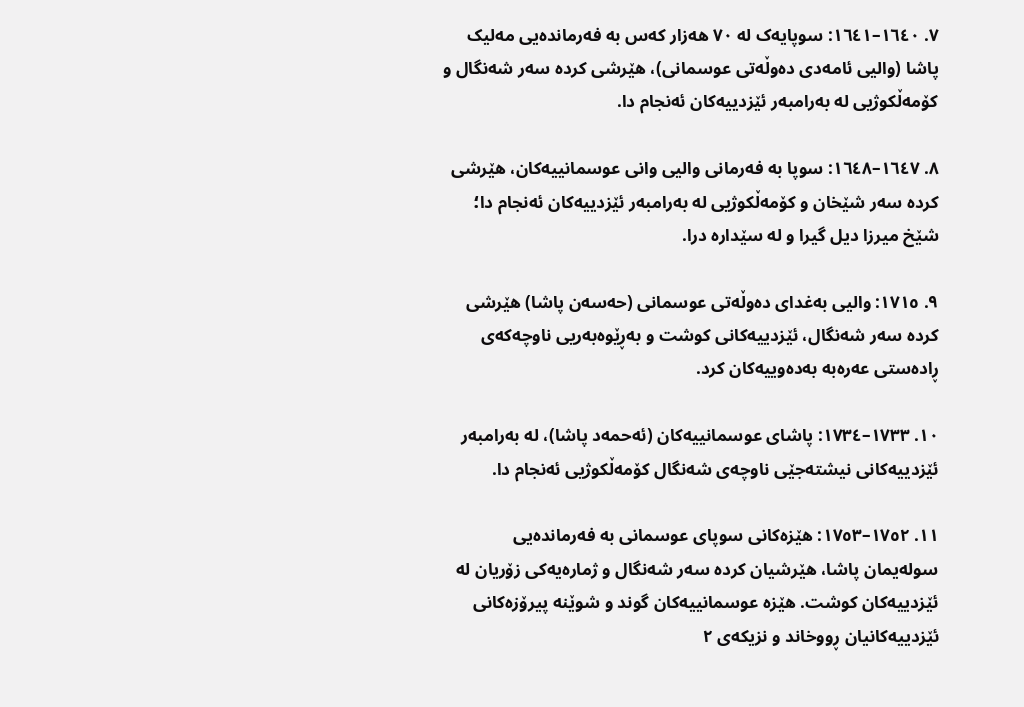٧. ١٦٤٠–١٦٤١: سوپایەک لە ٧٠ هەزار کەس بە فەرماندەیی مەلیک پاشا (والیی ئامەدی دەوڵەتی عوسمانی)، هێرشی کردە سەر شەنگال و کۆمەڵکوژیی لە بەرامبەر ئێزدییەکان ئەنجام دا.

٨. ١٦٤٧–١٦٤٨: سوپا بە فەرمانی والیی وانی عوسمانییەکان، هێرشی کردە سەر شێخان و کۆمەڵکوژیی لە بەرامبەر ئێزدییەکان ئەنجام دا؛ شێخ میرزا دیل گیرا و لە سێدارە درا.

٩. ١٧١٥: والیی بەغدای دەوڵەتی عوسمانی (حەسەن پاشا) هێرشی کردە سەر شەنگال، ئێزدییەکانی کوشت و بەڕێوەبەریی ناوچەکەی ڕادەستی عەرەبە بەدەوییەکان کرد.

١٠. ١٧٣٣–١٧٣٤: پاشای عوسمانییەکان (ئەحمەد پاشا)، لە بەرامبەر ئێزدییەکانی نیشتەجێی ناوچەی شەنگال کۆمەڵکوژیی ئەنجام دا.

١١. ١٧٥٢–١٧٥٣: هێزەکانی سوپای عوسمانی بە فەرماندەیی سولەیمان پاشا، هێرشیان کردە سەر شەنگال و ژمارەیەکی زۆریان لە ئێزدییەکان کوشت. هێزە عوسمانییەکان گوند و شوێنە پیرۆزەکانی ئێزدییەکانیان ڕووخاند و نزیکەی ٢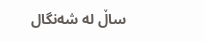ساڵ لە شەنگال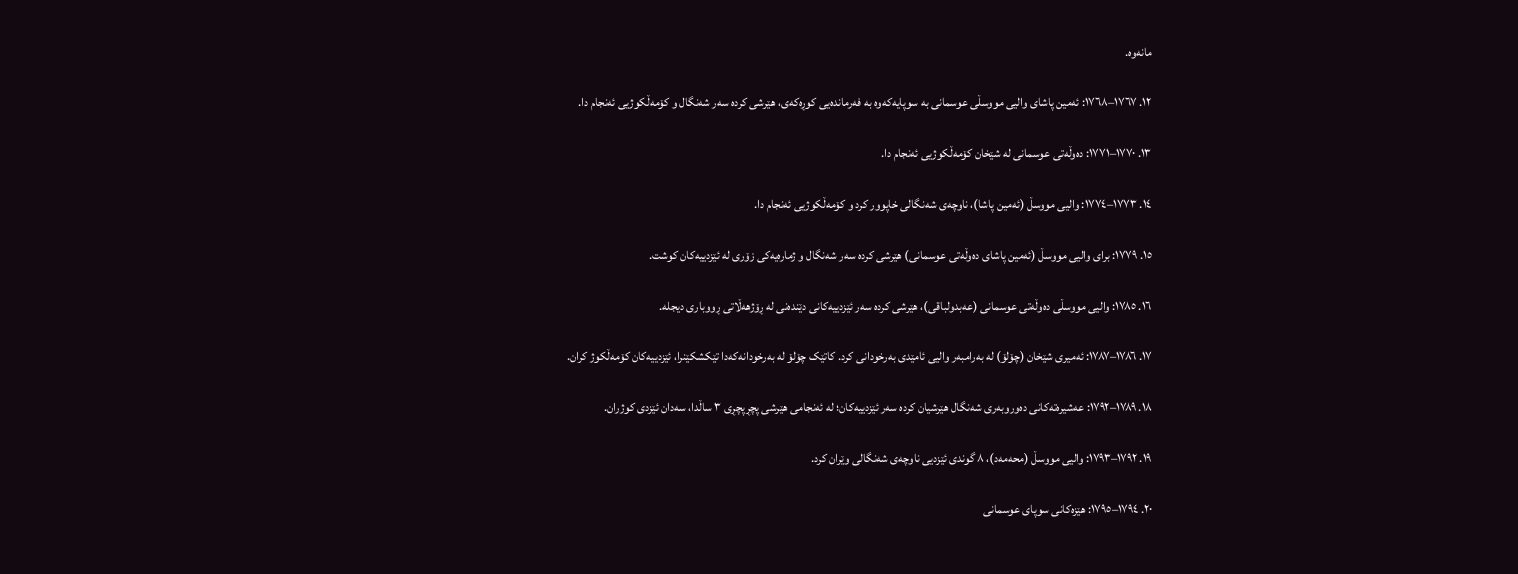مانەوە.

١٢. ١٧٦٧–١٧٦٨: ئەمین پاشای والیی مووسڵی عوسمانی بە سوپایەکەوە بە فەرماندەیی کوڕەکەی، هێرشی کردە سەر شەنگال و کۆمەڵکوژیی ئەنجام دا.

١٣. ١٧٧٠–١٧٧١: دەوڵەتی عوسمانی لە شێخان کۆمەڵکوژیی ئەنجام دا.

١٤. ١٧٧٣–١٧٧٤: والیی مووسڵ (ئەمین پاشا)، ناوچەی شەنگالی خاپوور کرد و کۆمەڵکوژیی ئەنجام دا.

١٥. ١٧٧٩: برای والیی مووسڵ (ئەمین پاشای دەوڵەتی عوسمانی) هێرشی کردە سەر شەنگال و ژمارەیەکی زۆری لە ئێزدییەکان کوشت.

١٦. ١٧٨٥: والیی مووسڵی دەوڵەتی عوسمانی (عەبدولباقی)، هێرشی کردە سەر ئێزدییەکانی دێندەنی لە ڕۆژهەڵاتی ڕووباری دیجلە.

١٧. ١٧٨٦–١٧٨٧: ئەمیری شێخان (چۆلۆ) لە بەرامبەر والیی ئامێدی بەرخودانی کرد. کاتێک چۆلۆ لە بەرخودانەکەدا تێکشکێنرا، ئێزدییەکان کۆمەڵکوژ کران.

١٨. ١٧٨٩–١٧٩٢: عەشیرەتەکانی دەوروبەری شەنگال هێرشیان کردە سەر ئێزدییەکان؛ لە ئەنجامی هێرشی پچڕپچڕی ٣ ساڵدا، سەدان ئێزدی کوژران.

١٩. ١٧٩٢–١٧٩٣: والیی مووسڵ (محەمەد)، ٨ گوندی ئێزدیی ناوچەی شەنگالی وێران کرد.

٢٠. ١٧٩٤–١٧٩٥: هێزەکانی سوپای عوسمانی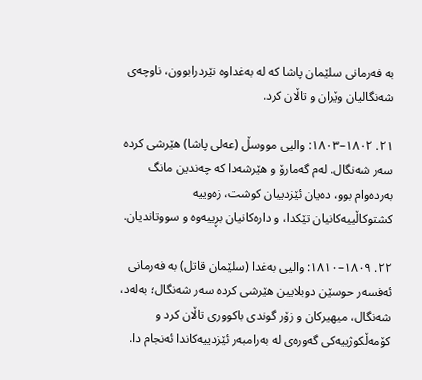بە فەرمانی سلێمان پاشا کە لە بەغداوە نێردرابوون، ناوچەی شەنگالیان وێران و تاڵان کرد.

٢١. ١٨٠٢–١٨٠٣: والیی مووسڵ (عەلی پاشا) هێرشی کردە سەر شەنگال. لەم گەمارۆ و هێرشەدا کە چەندین مانگ بەردەوام بوو، دەیان ئێزدییان کوشت، زەوییە کشتوکاڵییەکانیان تێکدا، و دارەکانیان بڕییەوە و سووتاندیان.

٢٢. ١٨٠٩–١٨١٠: والیی بەغدا (سلێمان قاتل) بە فەرمانی ئەفسەر حوسێن دوبلایین هێرشی کردە سەر شەنگال؛ بەلەد، شەنگال، میهیرکان و زۆر گوندی باکووری تاڵان کرد و کۆمەڵکوژییەکی گەورەی لە بەرامبەر ئێزدییەکاندا ئەنجام دا.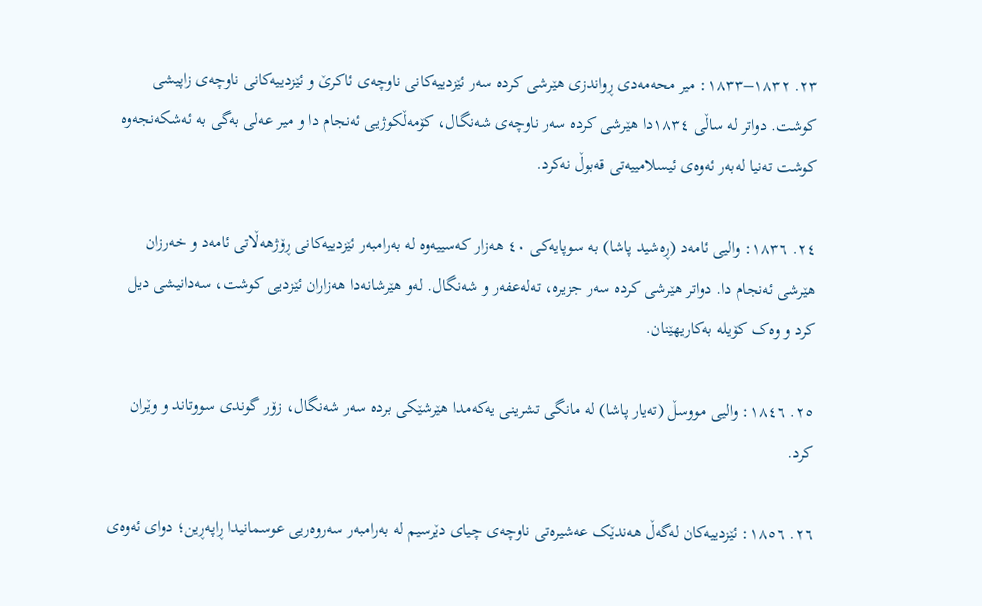٢٣. ١٨٣٢–١٨٣٣: میر محەمەدی ڕواندزی هێرشی کردە سەر ئێزدییەکانی ناوچەی ئاکرێ و ئێزدییەکانی ناوچەی زاپیشی کوشت. دواتر لە ساڵی ١٨٣٤دا هێرشی کردە سەر ناوچەی شەنگال، کۆمەڵکوژیی ئەنجام دا و میر عەلی بەگی بە ئەشکەنجەوە کوشت تەنیا لەبەر ئەوەی ئیسلامییەتی قەبوڵ نەکرد.

٢٤. ١٨٣٦: والیی ئامەد (ڕەشید پاشا) بە سوپایەکی ٤٠ هەزار کەسییەوە لە بەرامبەر ئێزدییەکانی ڕۆژهەڵاتی ئامەد و خەرزان هێرشی ئەنجام دا. دواتر هێرشی کردە سەر جزیرە، تەلەعفەر و شەنگال. لەو هێرشانەدا هەزاران ئێزدیی کوشت، سەدانیشی دیل کرد و وەک کۆیلە بەکاریهێنان.

٢٥. ١٨٤٦: والیی مووسڵ (تەیار پاشا) لە مانگی تشرینی یەکەمدا هێرشێکی بردە سەر شەنگال، زۆر گوندی سووتاند و وێران کرد.

٢٦. ١٨٥٦: ئێزدییەکان لەگەڵ هەندێک عەشیرەتی ناوچەی چیای دێرسیم لە بەرامبەر سەروەریی عوسمانیدا ڕاپەڕین؛ دوای ئەوەی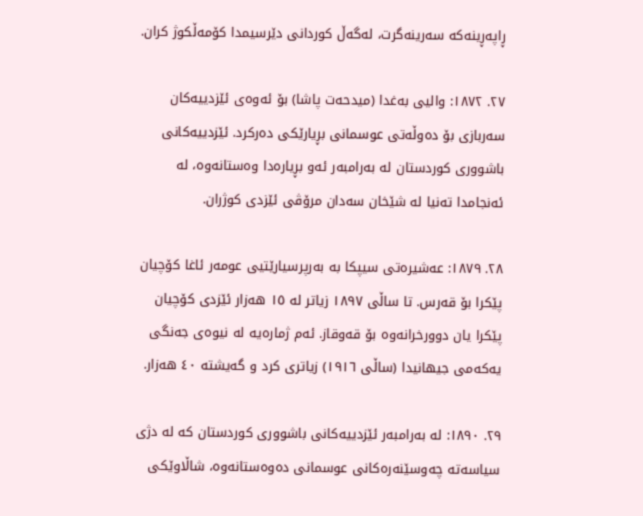ڕاپەڕینەکە سەرینەگرت، لەگەڵ کوردانی دێرسیمدا کۆمەڵکوژ کران.

٢٧. ١٨٧٢: والیی بەغدا (میدحەت پاشا) بۆ ئەوەی ئێزدییەکان سەربازی بۆ دەوڵەتی عوسمانی بڕیارێکی دەرکرد. ئێزدییەکانی باشووری کوردستان لە بەرامبەر ئەو بڕیارەدا وەستانەوە، لە ئەنجامدا تەنیا لە شێخان سەدان مرۆڤی ئێزدی کوژران.

٢٨. ١٨٧٩: عەشیرەتی سیپکا بە بەرپرسیارێتیی عومەر ئاغا کۆچیان پێکرا بۆ قەرس. تا ساڵی ١٨٩٧ زیاتر لە ١٥ هەزار ئێزدی کۆچیان پێکرا یان دوورخرانەوە بۆ قەوقاز. ئەم ژمارەیە لە نیوەی جەنگی یەکەمی جیهانیدا (ساڵی ١٩١٦) زیاتری کرد و گەیشتە ٤٠ هەزار.

٢٩. ١٨٩٠: لە بەرامبەر ئێزدییەکانی باشووری کوردستان کە لە دژی سیاسەتە چەوسێنەرەکانی عوسمانی دەوەستانەوە، شاڵاوێکی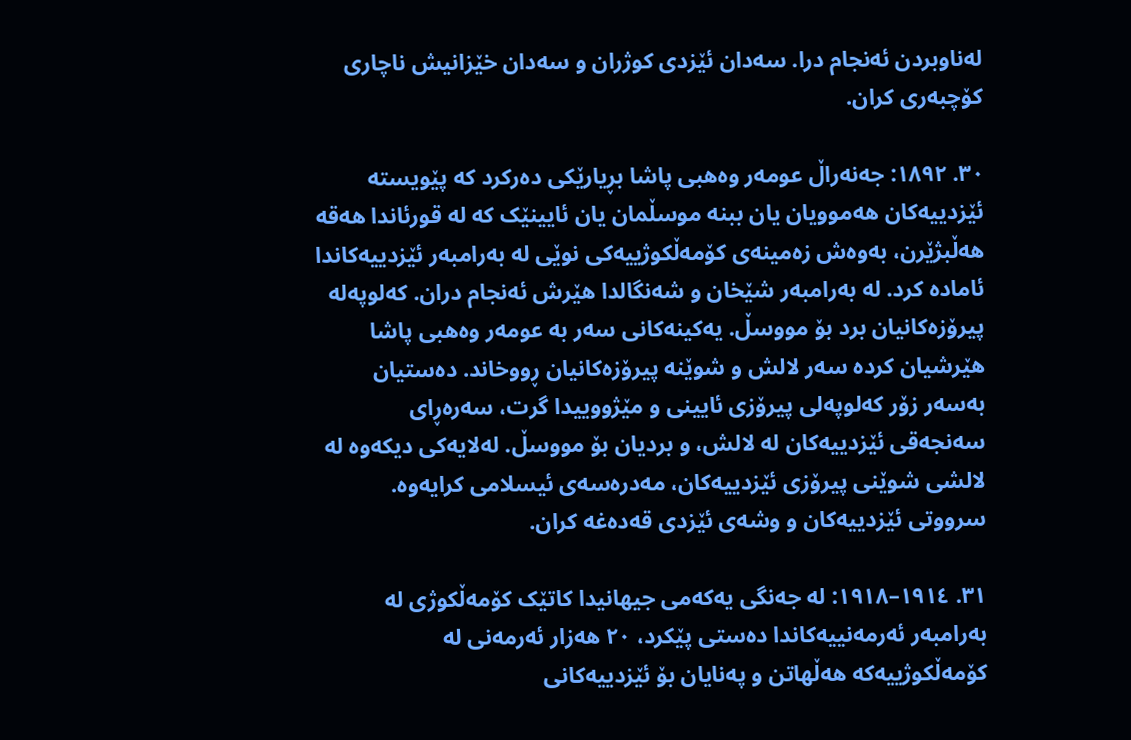لەناوبردن ئەنجام درا. سەدان ئێزدی کوژران و سەدان خێزانیش ناچاری کۆچبەری کران.

٣٠. ١٨٩٢: جەنەراڵ عومەر وەهبی پاشا بڕیارێکی دەرکرد کە پێویستە ئێزدییەکان هەموویان یان ببنە موسڵمان یان ئایینێک کە لە قورئاندا هەقە هەڵبژێرن، بەوەش زەمینەی کۆمەڵکوژییەکی نوێی لە بەرامبەر ئێزدییەکاندا ئامادە کرد. لە بەرامبەر شێخان و شەنگالدا هێرش ئەنجام دران. کەلوپەلە پیرۆزەکانیان برد بۆ مووسڵ. یەکینەکانی سەر بە عومەر وەهبی پاشا هێرشیان کردە سەر لالش و شوێنە پیرۆزەکانیان ڕووخاند. دەستیان بەسەر زۆر کەلوپەلی پیرۆزی ئایینی و مێژووییدا گرت، سەرەڕای سەنجه‌قی ئێزدییەکان لە لالش، و بردیان بۆ مووسڵ. لەلایەکی دیکەوە لە لالشی شوێنی پیرۆزی ئێزدییەکان، مەدرەسەی ئیسلامی کرایەوە. سرووتی ئێزدییەکان و وشەی ئێزدی قەدەغە کران.

٣١. ١٩١٤–١٩١٨: لە جەنگی یەکەمی جیهانیدا کاتێک کۆمەڵکوژی لە بەرامبەر ئەرمەنییەکاندا دەستی پێکرد، ٢٠ هەزار ئەرمەنی لە کۆمەڵکوژییەکە هەڵهاتن و پەنایان بۆ ئێزدییەکانی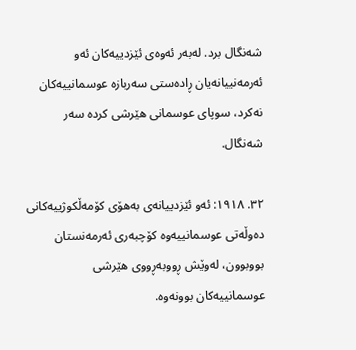شەنگال برد. لەبەر ئەوەی ئێزدییەکان ئەو ئەرمەنییانەیان ڕادەستی سەربازە عوسمانییەکان نەکرد، سوپای عوسمانی هێرشی کردە سەر شەنگال.

٣٢. ١٩١٨: ئەو ئێزدییانەی بەهۆی کۆمەڵکوژییەکانی دەوڵەتی عوسمانییەوە کۆچبەری ئەرمەنستان بووبوون، لەوێش ڕووبەڕووی هێرشی عوسمانییەکان بوونەوە.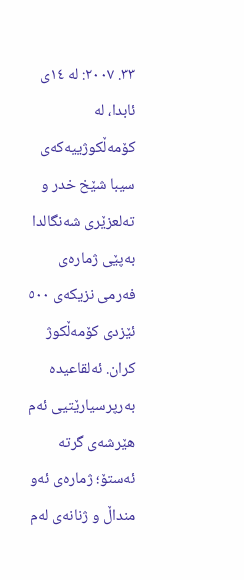٣٣. ٢٠٠٧: لە ١٤ی ئابدا، لە کۆمەڵکوژییەکەی سیبا شێخ خدر و تەلعزێری شەنگالدا بەپێی ژمارەی فەرمی نزیکەی ٥٠٠ ئێزدی کۆمەڵکوژ کران. ئەلقاعیدە بەرپرسیارێتیی ئەم هێرشەی گرتە ئەستۆ؛ ژمارەی ئەو منداڵ و ژنانەی لەم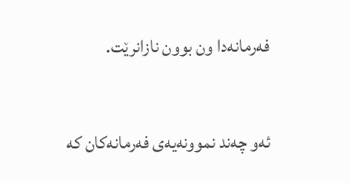فەرمانەدا ون بوون نازانرێت.

ئەو چەند نموونەیەی فەرمانەکان کە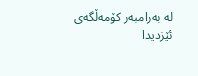لە بەرامبەر کۆمەڵگەی ئێزدیدا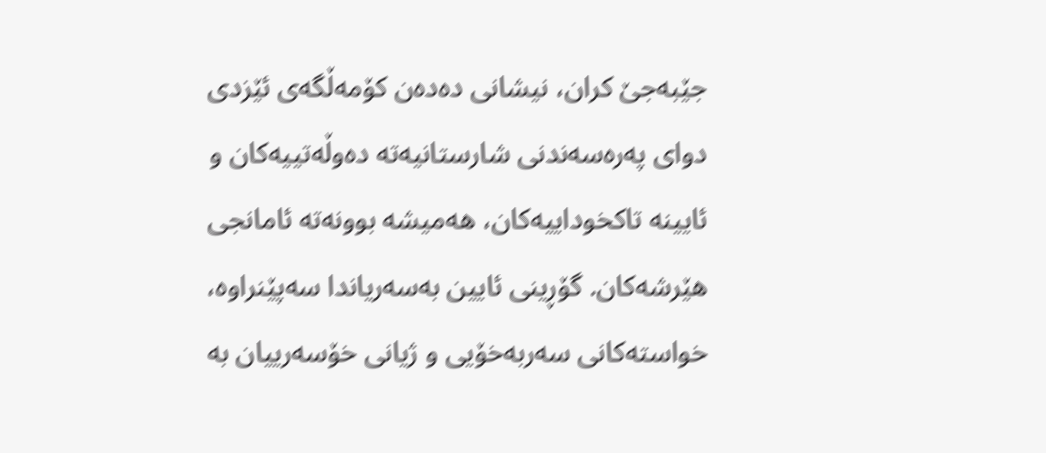جێبەجێ کران، نیشانی دەدەن کۆمەڵگەی ئێزدی دوای پەرەسەندنی شارستانیەتە دەوڵەتییەکان و ئایینە تاکخوداییەکان، هەمیشە بوونەتە ئامانجی هێرشەکان. گۆڕینی ئایین بەسەریاندا سەپێنراوە، خواستەکانی سەربەخۆیی و ژیانی خۆسەرییان بە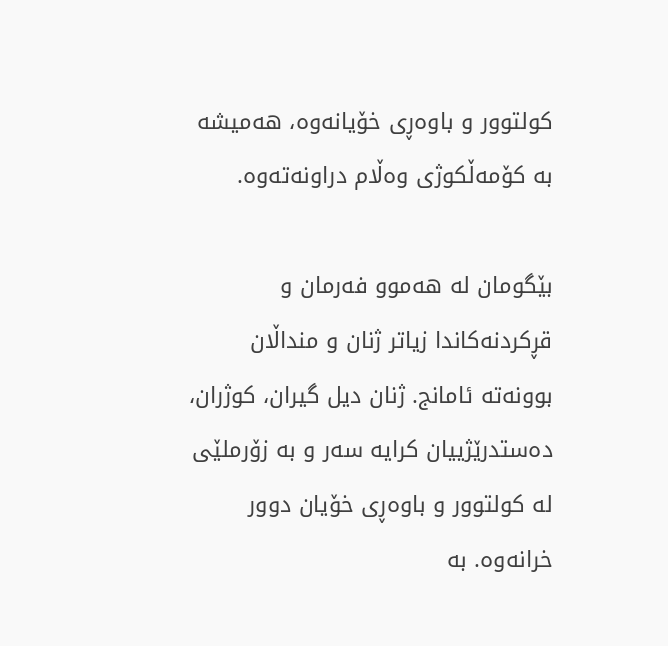کولتوور و باوەڕی خۆیانەوە، هەمیشە بە کۆمەڵکوژی وەڵام دراونەتەوە.

بێگومان لە هەموو فەرمان و قڕکردنەکاندا زیاتر ژنان و منداڵان بوونەتە ئامانج. ژنان دیل گیران، کوژران، دەستدرێژییان کرایە سەر و بە زۆرملێی لە کولتوور و باوەڕی خۆیان دوور خرانەوە. بە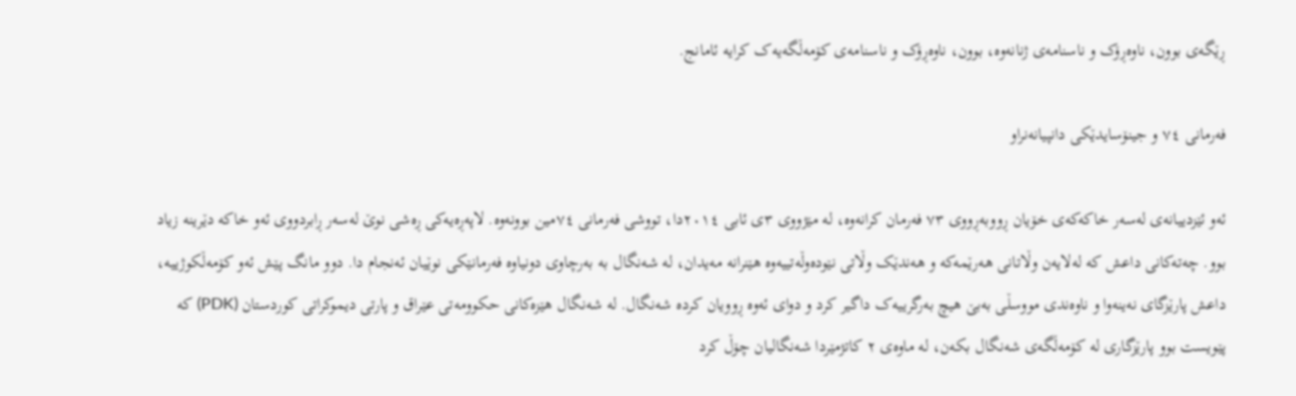ڕێگەی بوون، ناوەڕۆک و ناسنامەی ژنانەوە، بوون، ناوەڕۆک و ناسنامەی کۆمەڵگەیەک کرایە ئامانج.

فەرمانی ٧٤ و جینۆسایدێکی دانپیانەنراو

ئەو ئێزدییانەی لەسەر خاکەکەی خۆیان ڕووبەڕووی ٧٣ فەرمان کرانەوە، لە مێژووی ٣ی ئابی ٢٠١٤دا، تووشی فەرمانی ٧٤مین بوونەوە. لاپەڕەیەکی ڕەشی نوێ لەسەر ڕابردووی ئەو خاکە دێرینە زیاد بوو. چەتەکانی داعش کە لەلایەن وڵاتانی هەرێمەکە و هەندێک وڵاتی نێودەوڵەتییەوە هێنرانە مەیدان، لە شەنگال بە بەرچاوی دونیاوە فەرمانێکی نوێیان ئەنجام دا. دوو مانگ پێش ئەو کۆمەڵکوژییە، داعش پارێزگای نەینەوا و ناوەندی مووسڵی بەبێ هیچ بەرگرییەک داگیر کرد و دوای ئەوە ڕوویان کردە شەنگال. لە شەنگال هێزەکانی حکوومەتی عێراق و پارتی دیموکراتی کوردستان (PDK) کە پێویست بوو پارێزگاری لە کۆمەڵگەی شەنگال بکەن، لە ماوەی ٢ کاتژمێردا شەنگالیان چۆڵ کرد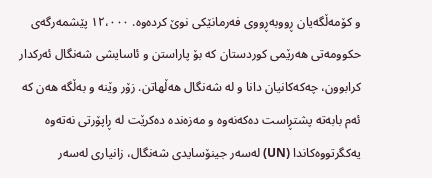و کۆمەڵگەیان ڕووبەڕووی فەرمانێکی نوێ کردەوە. ١٢،٠٠٠ پێشمەرگەی حکوومەتی هەرێمی کوردستان کە بۆ پاراستن و ئاسایشی شەنگال ئەرکدار کرابوون، چەکەکانیان دانا و لە شەنگال هەڵهاتن. زۆر وێنە و بەڵگە هەن کە ئەم بابەتە پشتڕاست دەکەنەوە و مەزەندە دەکرێت لە ڕاپۆرتی نەتەوە یەکگرتووەکاندا (UN) لەسەر جینۆسایدی شەنگال، زانیاری لەسەر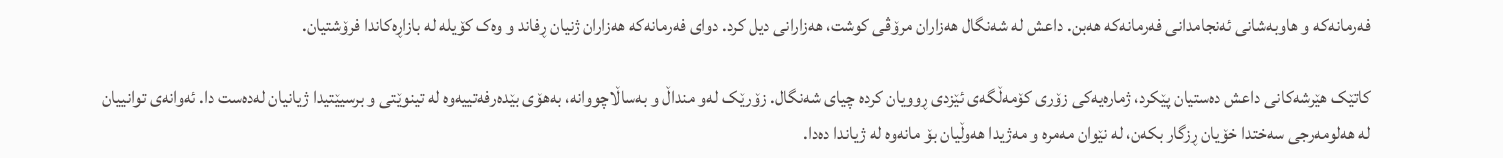فەرمانەکە و هاوبەشانی ئەنجامدانی فەرمانەکە هەبن. داعش لە شەنگال هەزاران مرۆڤی کوشت، هەزارانی دیل کرد. دوای فەرمانەکە هەزاران ژنیان ڕفاند و وەک کۆیلە لە بازاڕەکاندا فرۆشتیان.

کاتێک هێرشەکانی داعش دەستیان پێکرد، ژمارەیەکی زۆری کۆمەڵگەی ئێزدی ڕوویان کردە چیای شەنگال. زۆرێک لەو منداڵ و بەساڵاچووانە، بەهۆی بێدەرفەتییەوە لە تینوێتی و برسیێتیدا ژیانیان لەدەست دا. ئەوانەی توانییان لە هەلومەرجی سەختدا خۆیان ڕزگار بکەن، لە نێوان مەمرە و مەژیدا هەوڵیان بۆ مانەوە لە ژیاندا دەدا.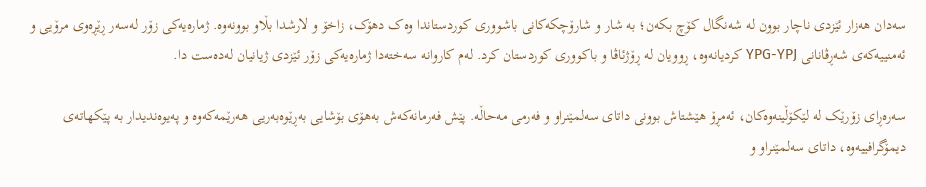سەدان هەزار ئێزدی ناچار بوون لە شەنگال کۆچ بکەن؛ بە شار و شارۆچکەکانی باشووری کوردستاندا وەک دهۆک، زاخۆ و لارشدا بڵاو بوونەوە. ژمارەیەکی زۆر لەسەر ڕێڕەوی مرۆیی و ئەمنییەکەی شەڕڤانانی YPG-YPJ کردیانەوە، ڕوویان لە ڕۆژئاڤا و باکووری کوردستان کرد. لەم کاروانە سەختەدا ژمارەیەکی زۆر ئێزدی ژیانیان لەدەست دا.

سەرەڕای زۆرێک لە لێکۆڵینەوەکان، ئەمڕۆ هێشتاش بوونی داتای سەلمێنراو و فەرمی مەحاڵە. پێش فەرمانەکەش بەهۆی بۆشایی بەڕێوەبەریی هەرێمەکەوە و پەیوەندیدار بە پێکهاتەی دیمۆگرافییەوە، داتای سەلمێنراو و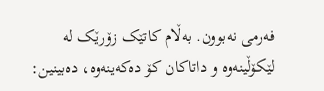فەرمی نەبوون. بەڵام کاتێک زۆرێک لە لێکۆڵینەوە و داتاکان کۆ دەکەینەوە، دەبینین: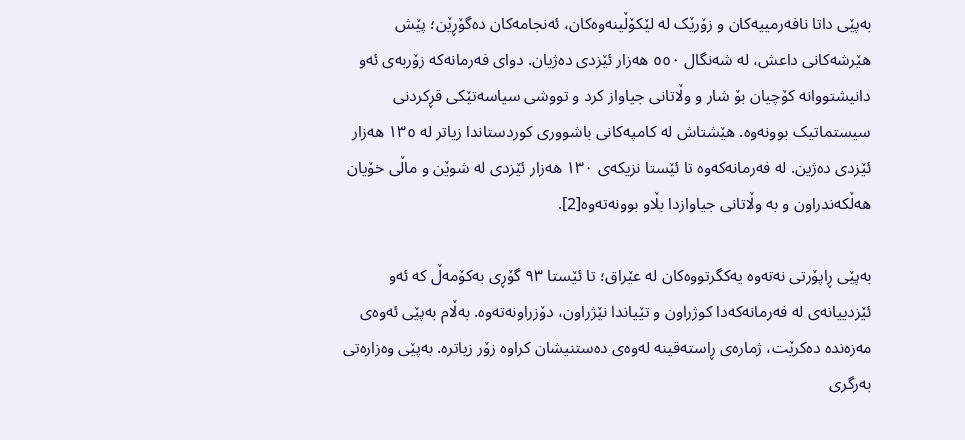بەپێی داتا نافەرمییەکان و زۆرێک لە لێکۆڵینەوەکان، ئەنجامەکان دەگۆڕێن؛ پێش هێرشەکانی داعش، لە شەنگال ٥٥٠ هەزار ئێزدی دەژیان. دوای فەرمانەکە زۆربەی ئەو دانیشتووانە کۆچیان بۆ شار و وڵاتانی جیاواز کرد و تووشی سیاسەتێکی قڕکردنی سیستماتیک بوونەوە. هێشتاش لە کامپەکانی باشووری کوردستاندا زیاتر لە ١٣٥ هەزار ئێزدی دەژین. لە فەرمانەکەوە تا ئێستا نزیکەی ١٣٠ هەزار ئێزدی لە شوێن و ماڵی خۆیان هەڵکەندراون و بە وڵاتانی جیاوازدا بڵاو بوونەتەوە[2].

بەپێی ڕاپۆرتی نەتەوە یەکگرتووەکان لە عێراق؛ تا ئێستا ٩٣ گۆڕی بەکۆمەڵ کە ئەو ئێزدییانەی لە فەرمانەکەدا کوژراون و تێیاندا نێژراون، دۆزراونەتەوە. بەڵام بەپێی ئەوەی مەزەندە دەکرێت، ژمارەی ڕاستەقینە لەوەی دەستنیشان کراوە زۆر زیاترە. بەپێی وەزارەتی بەرگری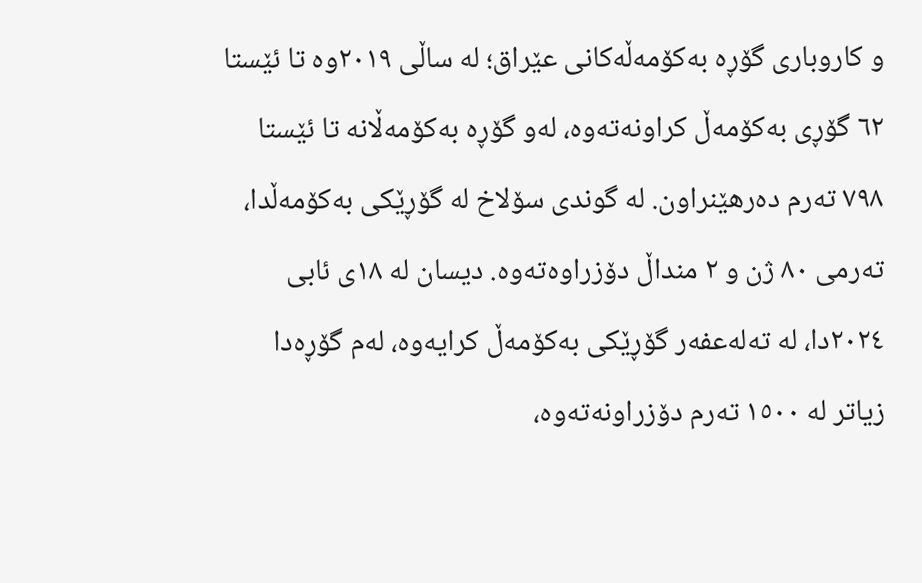و کاروباری گۆڕە بەکۆمەڵەکانی عێراق؛ لە ساڵی ٢٠١٩وە تا ئێستا ٦٢ گۆڕی بەکۆمەڵ کراونەتەوە، لەو گۆڕە بەکۆمەڵانە تا ئێستا ٧٩٨ تەرم دەرهێنراون. لە گوندی سۆلاخ لە گۆڕێکی بەکۆمەڵدا، تەرمی ٨٠ ژن و ٢ منداڵ دۆزراوەتەوە. دیسان لە ١٨ی ئابی ٢٠٢٤دا، لە تەلەعفەر گۆڕێکی بەکۆمەڵ کرایەوە، لەم گۆڕەدا زیاتر لە ١٥٠٠ تەرم دۆزراونەتەوە،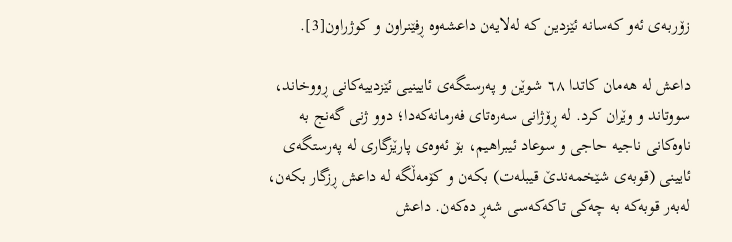زۆربەی ئەو کەسانە ئێزدین کە لەلایەن داعشەوە ڕفێنراون و کوژراون[3].

داعش لە هەمان کاتدا ٦٨ شوێن و پەرستگەی ئایینیی ئێزدییەکانی ڕووخاند، سووتاند و وێران کرد. لە ڕۆژانی سەرەتای فەرمانەکەدا؛ دوو ژنی گەنج بە ناوەکانی ناجیە حاجی و سوعاد ئیبراهیم، بۆ ئەوەی پارێزگاری لە پەرستگەی ئایینی (قوبەی شێخمەندێ قیبلەت) بکەن و کۆمەڵگە لە داعش ڕزگار بکەن، لەبەر قوبەکە بە چەکی تاکەکەسی شەڕ دەکەن. داعش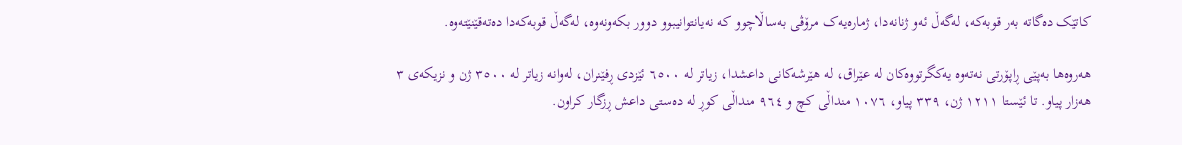کاتێک دەگاتە بەر قوبەکە، لەگەڵ ئەو ژنانەدا، ژمارەیەک مرۆڤی بەساڵاچوو کە نەیانتوانیبوو دوور بکەونەوە، لەگەڵ قوبەکەدا دەتەقێنێتەوە.

هەروەها بەپێی ڕاپۆرتی نەتەوە یەکگرتووەکان لە عێراق، لە هێرشەکانی داعشدا، زیاتر لە ٦٥٠٠ ئێزدی ڕفێنران، لەوانە زیاتر لە ٣٥٠٠ ژن و نزیکەی ٣ هەزار پیاو. تا ئێستا ١٢١١ ژن، ٣٣٩ پیاو، ١٠٧٦ منداڵی کچ و ٩٦٤ منداڵی کوڕ لە دەستی داعش ڕزگار کراون.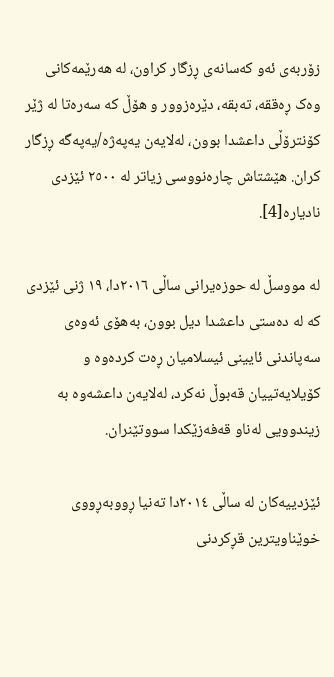زۆربەی ئەو کەسانەی ڕزگار کراون، لە هەرێمەکانی وەک ڕەققە، تەبقە، دێرەزوور و هۆڵ کە سەرەتا لە ژێر کۆنترۆڵی داعشدا بوون، لەلایەن یەپەژە/یەپەگە ڕزگار کران. هێشتاش چارەنووسی زیاتر لە ٢٥٠٠ ئێزدی نادیارە[4].

لە مووسڵ لە حوزەیرانی ساڵی ٢٠١٦دا، ١٩ ژنی ئێزدی کە لە دەستی داعشدا دیل بوون، بەهۆی ئەوەی سەپاندنی ئایینی ئیسلامیان ڕەت کردەوە و کۆیلایەتییان قەبوڵ نەکرد، لەلایەن داعشەوە بە زیندوویی لەناو قەفەزێکدا سووتێنران.

ئێزدییەکان لە ساڵی ٢٠١٤دا تەنیا ڕووبەڕووی خوێناویترین قڕکردنی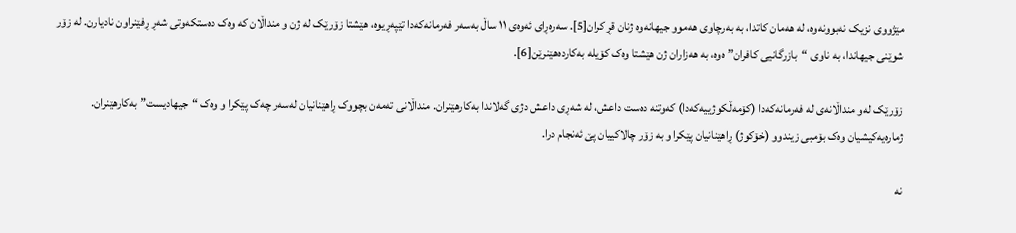مێژووی نزیک نەبوونەوە، لە هەمان کاتدا، بە بەرچاوی هەموو جیهانەوە ژنان قڕ کران[5]. سەرەڕای ئەوەی ١١ ساڵ بەسەر فەرمانەکەدا تێپەڕیوە، هێشتا زۆرێک لە ژن و منداڵان کە وەک دەستکەوتی شەڕ ڕفێنراون نادیارن. لە زۆر شوێنی جیهاندا، بە ناوی “بازرگانیی کافران”ەوە، بە هەزاران ژن هێشتا وەک کۆیلە بەکاردەهێنرێن[6].

زۆرێک لەو منداڵانەی لە فەرمانەکەدا (کۆمەڵکوژییەکەدا) کەوتنە دەست داعش، لە شەڕی داعش دژی گەلاندا بەکارهێنران. منداڵانی تەمەن بچووک ڕاهێنانیان لەسەر چەک پێکرا و وەک “جیهادیست” بەکارهێنران. ژمارەیەکیشیان وەک بۆمبی زیندوو (خۆکوژ) ڕاهێنانیان پێکرا و بە زۆر چالاکییان پێ ئەنجام درا.

نە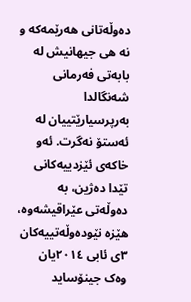دەوڵەتانی هەرێمەکە و نە هی جیهانیش لە بابەتی فەرمانی شەنگالدا بەرپرسیارێتییان لە ئەستۆ نەگرت. ئەو خاکەی ئێزدییەکانی تێدا دەژین، بە دەوڵەتی عێراقیشەوە، هێزە نێودەوڵەتییەکان ٣ی ئابی ٢٠١٤یان وەک جینۆساید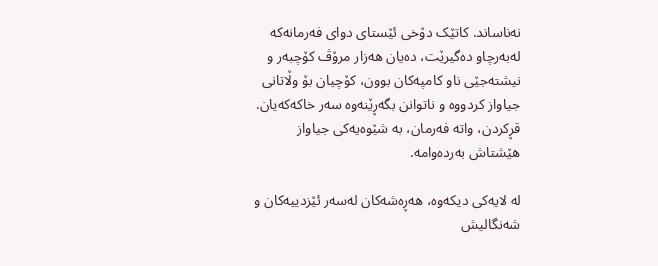نەناساند. کاتێک دۆخی ئێستای دوای فەرمانەکە لەبەرچاو دەگیرێت، دەیان هەزار مرۆڤ کۆچبەر و نیشتەجێی ناو کامپەکان بوون، کۆچیان بۆ وڵاتانی جیاواز کردووە و ناتوانن بگەڕێنەوە سەر خاکەکەیان. قڕکردن، واتە فەرمان، بە شێوەیەکی جیاواز هێشتاش بەردەوامە.

لە لایەکی دیکەوە، هەڕەشەکان لەسەر ئێزدییەکان و شەنگالیش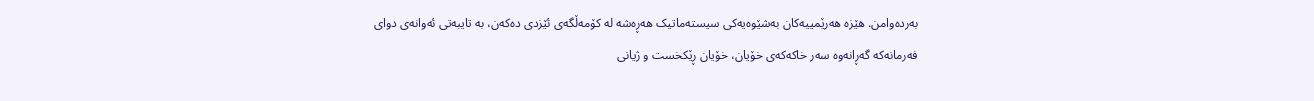بەردەوامن. هێزە هەرێمییەکان بەشێوەیەکی سیستەماتیک هەڕەشە لە کۆمەڵگەی ئێزدی دەکەن، بە تایبەتی ئەوانەی دوای فەرمانەکە گەڕانەوە سەر خاکەکەی خۆیان، خۆیان ڕێکخست و ژیانی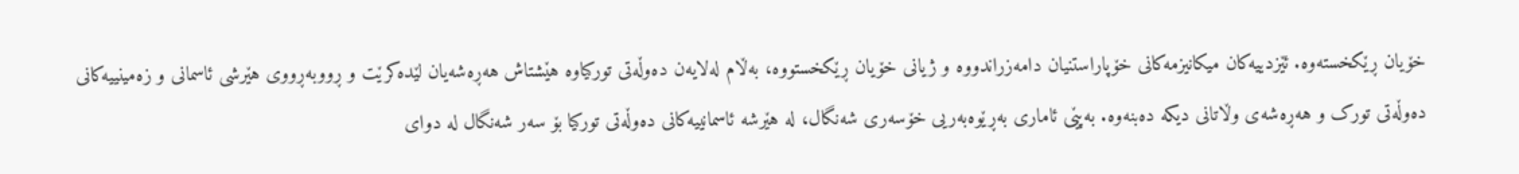خۆیان ڕێکخستەوە. ئێزدییەکان میکانیزمەکانی خۆپاراستنیان دامەزراندووە و ژیانی خۆیان ڕێکخستووە، بەڵام لەلایەن دەوڵەتی تورکیاوە هێشتاش هەڕەشەیان لێدەکرێت و ڕووبەڕووی هێرشی ئاسمانی و زەمینییەکانی دەوڵەتی تورک و هەڕەشەی وڵاتانی دیکە دەبنەوە. بەپێی ئاماری بەڕێوەبەریی خۆسەری شەنگال، لە هێرشە ئاسمانییەکانی دەوڵەتی تورکیا بۆ سەر شەنگال لە دوای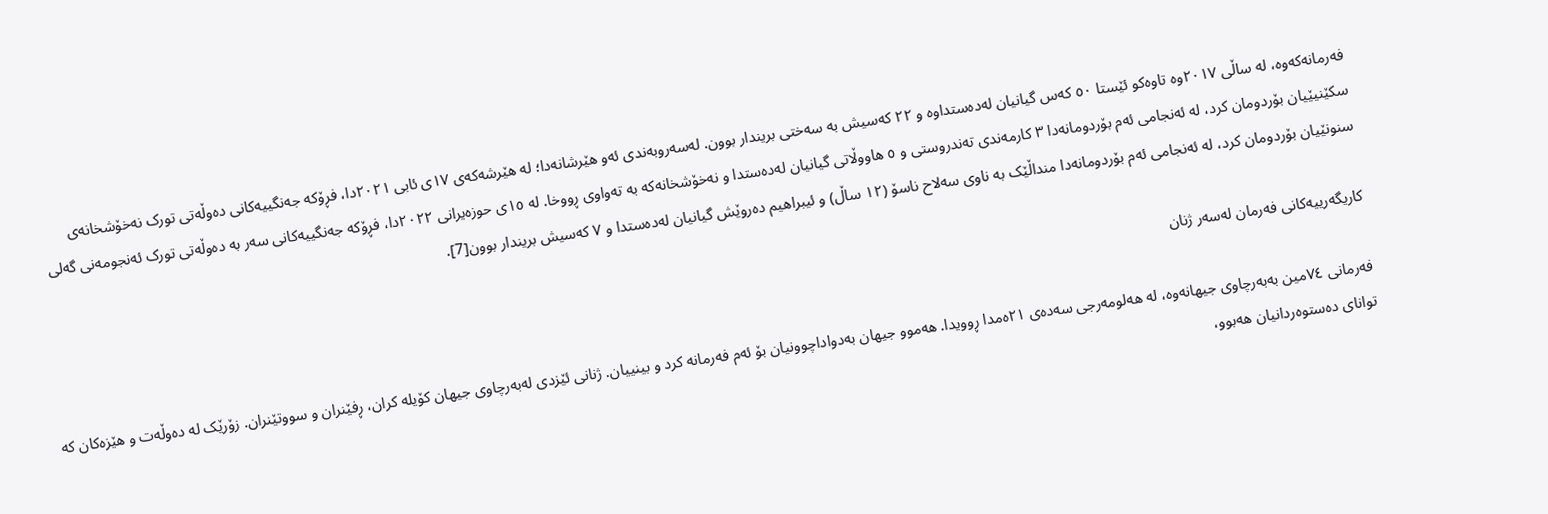فەرمانەکەوە، لە ساڵی ٢٠١٧وە تاوەکو ئێستا ٥٠ کەس گیانیان لەدەستداوە و ٢٢ کەسیش بە سەختی بریندار بوون. لەسەروبەندی ئەو هێرشانەدا؛ لە هێرشەکەی ١٧ی ئابی ٢٠٢١دا، فڕۆکە جەنگییەکانی دەوڵەتی تورک نەخۆشخانەی سکێنیێیان بۆردومان کرد، لە ئەنجامی ئەم بۆردومانەدا ٣ کارمەندی تەندروستی و ٥ هاووڵاتی گیانیان لەدەستدا و نەخۆشخانەکە بە تەواوی ڕووخا. لە ١٥ی حوزەیرانی ٢٠٢٢دا، فڕۆکە جەنگییەکانی سەر بە دەوڵەتی تورک ئەنجومەنی گەلی سنونێیان بۆردومان کرد، لە ئەنجامی ئەم بۆردومانەدا منداڵێک بە ناوی سەلاح ناسۆ (١٢ ساڵ) و ئیبراهیم دەروێش گیانیان لەدەستدا و ٧ کەسیش بریندار بوون[7].

کاریگەرییەکانی فەرمان لەسەر ژنان

فەرمانی ٧٤مین بەبەرچاوی جیهانەوە، لە هەلومەرجی سەدەی ٢١ەمدا ڕوویدا. هەموو جیهان بەدواداچوونیان بۆ ئەم فەرمانە کرد و بینییان. ژنانی ئێزدی لەبەرچاوی جیهان کۆیلە کران، ڕفێنران و سووتێنران. زۆرێک لە دەوڵەت و هێزەکان کە توانای دەستوەردانیان هەبوو،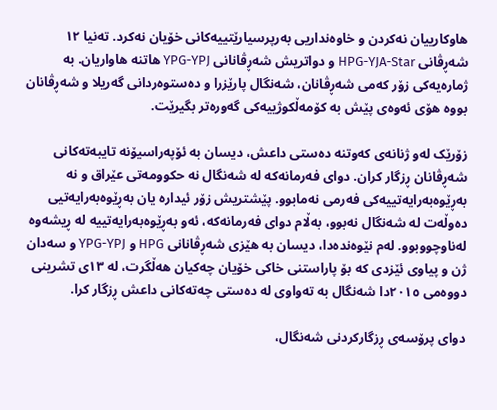هاوکارییان نەکردن و خاوەنداریی بەرپرسیارێتییەکانی خۆیان نەکرد. تەنیا ١٢ شەڕڤانی HPG-YJA-Star و دواتریش شەڕڤانانی YPG-YPJ هاتنە هاواریان. بە ژمارەیەکی زۆر کەمی شەڕڤانان، شەنگال پارێزرا و دەستوەردانی گەریلا و شەڕڤانان بووە هۆی ئەوەی پێش بە کۆمەڵکوژییەکی گەورەتر بگیرێت.

زۆرێک لەو ژنانەی کەوتنە دەستی داعش، دیسان بە ئۆپەراسیۆنە تایبەتەکانی شەڕڤانان ڕزگار کران. دوای فەرمانەکە لە شەنگال نە حکوومەتی عێراق و نە بەڕێوەبەرایەتییەکی فەرمی نەمابوو. پێشتریش زۆر ئیدارە یان بەڕێوەبەرایەتیی دەوڵەت لە شەنگال نەبوو، بەڵام دوای فەرمانەکە، ئەو بەڕێوەبەرایەتییە لە ڕیشەوە لەناوچووبوو. لەم نێوەندەدا، دیسان بە هێزی شەڕڤانانی HPG و YPG-YPJ و سەدان ژن و پیاوی ئێزدی کە بۆ پاراستنی خاکی خۆیان چەکیان هەڵگرت، لە ١٣ی تشرینی دووەمی ٢٠١٥دا شەنگال بە تەواوی لە دەستی چەتەکانی داعش ڕزگار کرا.

دوای پرۆسەی ڕزگارکردنی شەنگال،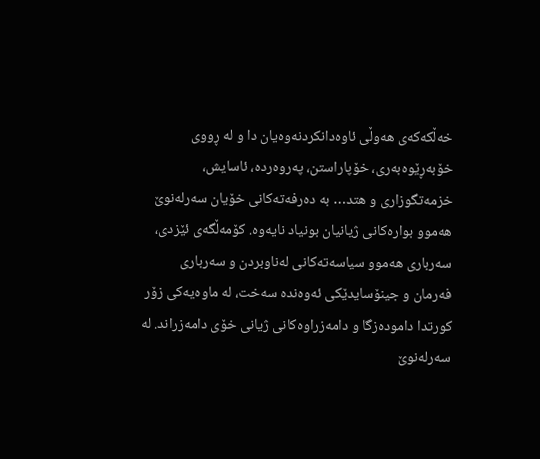خەڵکەکەی هەوڵی ئاوەدانکردنەوەیان دا و لە ڕووی خۆبەڕێوەبەری، خۆپاراستن، پەروەردە، ئاسایش، خزمەتگوزاری و هتد… بە دەرفەتەکانی خۆیان سەرلەنوێ هەموو بوارەکانی ژیانیان بونیاد نایەوە. کۆمەڵگەی ئێزدی، سەرباری هەموو سیاسەتەکانی لەناوبردن و سەرباری فەرمان و جینۆسایدێکی ئەوەندە سەخت، لە ماوەیەکی زۆر کورتدا دامودەزگا و دامەزراوەکانی ژیانی خۆی دامەزراند. لە سەرلەنوێ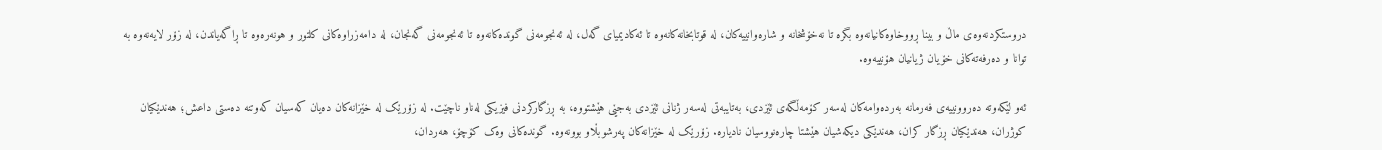دروستکردنەوەی ماڵ و بینا ڕووخاوەکانیانەوە بگرە تا نەخۆشخانە و شارەوانییەکان، لە قوتابخانەکانەوە تا ئەکادیمیای گەل، لە ئەنجومەنی گوندەکانەوە تا ئەنجومەنی گەنجان، لە دامەزراوەکانی کلتور و هونەرەوە تا ڕاگەیاندن، لە زۆر لایەنەوە بە توانا و دەرفەتەکانی خۆیان ژیانیان هۆنییەوە.

ئەو لێکەوتە دەروونییەی فەرمانە بەردەوامەکان لەسەر کۆمەڵگەی ئێزدی، بەتایبەتی لەسەر ژنانی ئێزدی بەجێی هێشتووە، بە ڕزگارکردنی فیزیکی لەناو ناچێت. لە زۆرێک لە خێزانەکان دەیان کەسیان کەوتنە دەستی داعش؛ هەندێکیان کوژران، هەندێکیان ڕزگار کران، هەندێکی دیکەشیان هێشتا چارەنووسیان نادیارە. زۆرێک لە خێزانەکان پەرشوبڵاو بوونەوە. گوندەکانی وەک کۆچۆ، هەردان،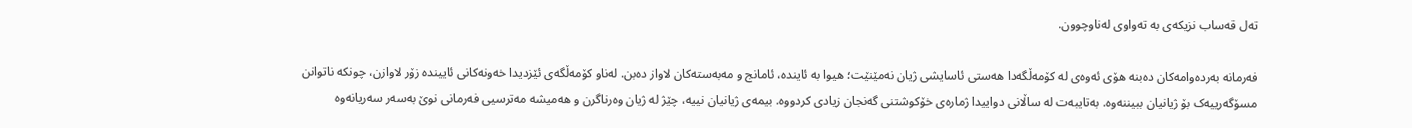تەل قەساب نزیکەی بە تەواوی لەناوچوون.

فەرمانە بەردەوامەکان دەبنە هۆی ئەوەی لە کۆمەڵگەدا هەستی ئاسایشی ژیان نەمێنێت؛ هیوا بە ئایندە، ئامانج و مەبەستەکان لاواز دەبن. لەناو کۆمەڵگەی ئێزدیدا خەونەکانی ئاییندە زۆر لاوازن، چونکە ناتوانن مسۆگەرییەک بۆ ژیانیان ببیننەوە. بەتایبەت لە ساڵانی دواییدا ژمارەی خۆکوشتنی گەنجان زیادی کردووە. بیمەی ژیانیان نییە، چێژ لە ژیان وەرناگرن و هەمیشە مەترسیی فەرمانی نوێ بەسەر سەریانەوە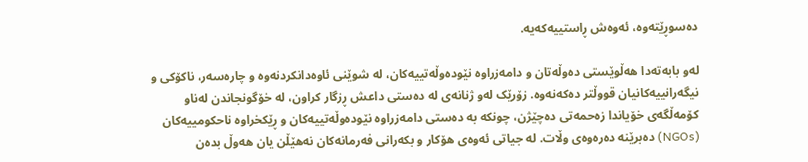دەسوڕێتەوە، ئەوەش ڕاستییەکەیە.

لەو بابەتەدا هەڵوێستی دەوڵەتان و دامەزراوە نێودەوڵەتییەکان، لە شوێنی ئاوەدانکردنەوە و چارەسەر، ناکۆکی و نیگەرانییەکانیان قووڵتر دەکەنەوە. زۆرێک لەو ژنانەی لە دەستی داعش ڕزگار کراون، لە خۆگونجاندن لەناو کۆمەڵگەی خۆیاندا زەحمەتی دەچێژن، چونکە بە دەستی دامەزراوە نێودەوڵەتییەکان و ڕێکخراوە ناحکومییەکان (NGOs) دەبرێنە دەرەوەی وڵات. لە جیاتی ئەوەی هۆکار و بکەرانی فەرمانەکان نەهێڵن یان هەوڵ بدەن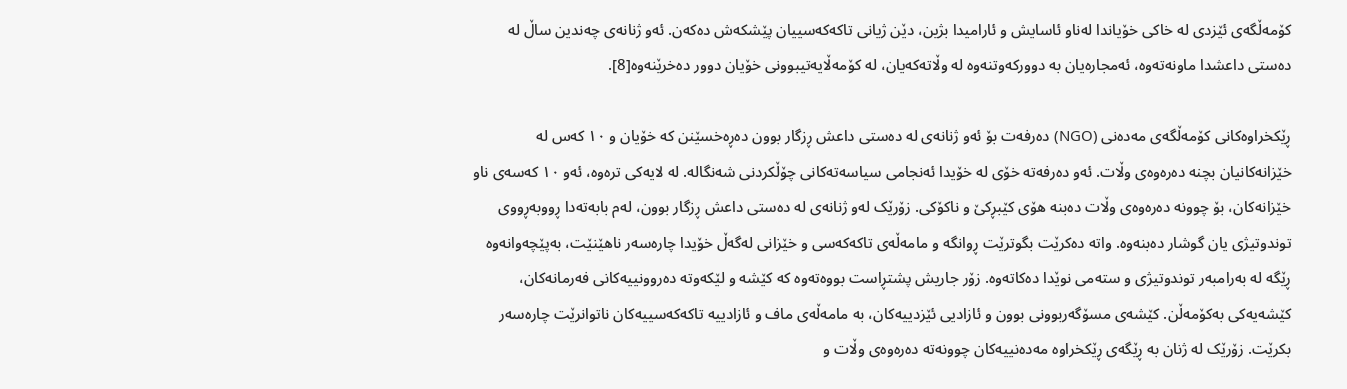کۆمەڵگەی ئێزدی لە خاکی خۆیاندا لەناو ئاسایش و ئارامیدا بژین، دێن ژیانی تاکەکەسییان پێشکەش دەکەن. ئەو ژنانەی چەندین ساڵ لە دەستی داعشدا ماونەتەوە، ئەمجارەیان بە دوورکەوتنەوە لە وڵاتەکەیان، لە کۆمەڵایەتیبوونی خۆیان دوور دەخرێنەوە[8].

ڕێکخراوەکانی کۆمەڵگەی مەدەنی (NGO) دەرفەت بۆ ئەو ژنانەی لە دەستی داعش ڕزگار بوون دەڕەخسێنن کە خۆیان و ١٠ کەس لە خێزانەکانیان بچنە دەرەوەی وڵات. ئەو دەرفەتە خۆی لە خۆیدا ئەنجامی سیاسەتەکانی چۆڵکردنی شەنگالە. لە لایەکی ترەوە، ئەو ١٠ کەسەی ناو خێزانەکان، بۆ چوونە دەرەوەی وڵات دەبنە هۆی کێبڕکێ و ناکۆکی. زۆرێک لەو ژنانەی لە دەستی داعش ڕزگار بوون، لەم بابەتەدا ڕووبەڕووی توندوتیژی یان گوشار دەبنەوە. واتە دەکرێت بگوترێت ڕوانگە و مامەڵەی تاکەکەسی و خێزانی لەگەڵ خۆیدا چارەسەر ناهێنێت، بەپێچەوانەوە ڕێگە لە بەرامبەر توندوتیژی و ستەمی نوێدا دەکاتەوە. زۆر جاریش پشتڕاست بووەتەوە کە کێشە و لێکەوتە دەروونییەکانی فەرمانەکان، کێشەیەکی بەکۆمەڵن. کێشەی مسۆگەربوونی بوون و ئازادیی ئێزدییەکان، بە مامەڵەی ماف و ئازادییە تاکەکەسییەکان ناتوانرێت چارەسەر بکرێت. زۆرێک لە ژنان بە ڕێگەی ڕێکخراوە مەدەنییەکان چوونەتە دەرەوەی وڵات و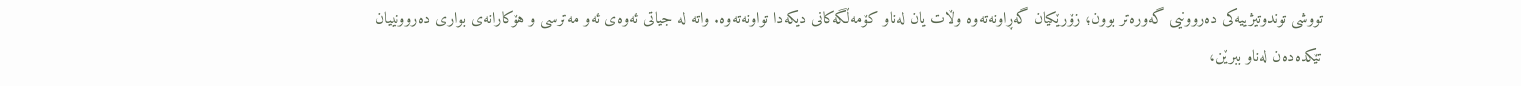تووشی توندوتیژییەکی دەروونیی گەورەتر بوون؛ زۆرێکیان گەڕاونەتەوە وڵات یان لەناو کۆمەڵگەکانی دیکەدا تواونەتەوە. واتە لە جیاتی ئەوەی ئەو مەترسی و هۆکارانەی بواری دەروونییان تێکدەدەن لەناو ببرێن،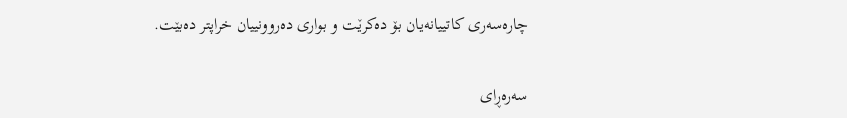چارەسەری کاتییانەیان بۆ دەکرێت و بواری دەروونییان خراپتر دەبێت.

سەرەڕای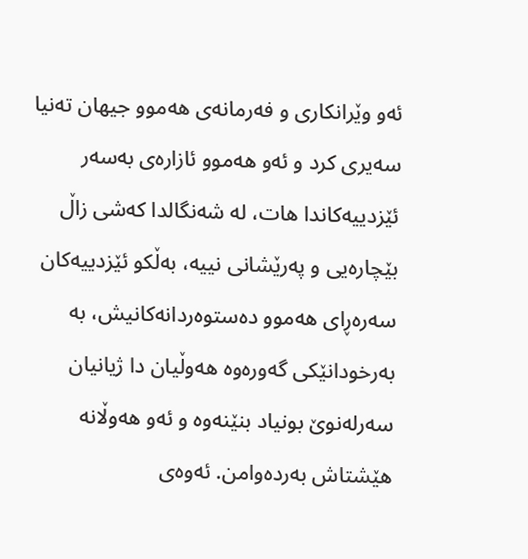ئەو وێرانکاری و فەرمانەی هەموو جیهان تەنیا سەیری کرد و ئەو هەموو ئازارەی بەسەر ئێزدییەکاندا هات، لە شەنگالدا کەشی زاڵ بێچارەیی و پەرێشانی نییە، بەڵکو ئێزدییەکان سەرەڕای هەموو دەستوەردانەکانیش، بە بەرخودانێکی گەورەوە هەوڵیان دا ژیانیان سەرلەنوێ بونیاد بنێنەوە و ئەو هەوڵانە هێشتاش بەردەوامن. ئەوەی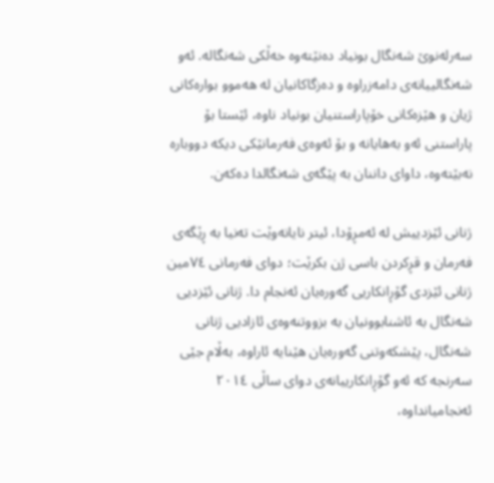سەرلەنوێ شەنگال بونیاد دەنێتەوە خەڵکی شەنگالە. ئەو شەنگالییانەی دامەزراوە و دەزگاکانیان لە هەموو بوارەکانی ژیان و هێزەکانی خۆپاراستنیان بونیاد ناوە، ئێستا بۆ پاراستنی ئەو بەهایانە و بۆ ئەوەی فەرمانێکی دیکە دووبارە نەبێتەوە، داوای داننان بە پێگەی شەنگالدا دەکەن.

ژنانی ئێزدییش لە ئەمڕۆدا، ئیتر نایانەوێت تەنیا بە ڕێگەی فەرمان و قڕکردن باسی ژن بکرێت؛ دوای فەرمانی ٧٤مین ژنانی ئێزدی گۆڕانکاریی گەورەیان ئەنجام دا. ژنانی ئێزدیی شەنگال بە ئاشنابوونیان بە بزووتنەوەی ئازادیی ژنانی شەنگال، پێشکەوتنی گەورەیان هێنایە ئاراوە، بەڵام جێی سەرنجە کە ئەو گۆڕانکارییانەی دوای ساڵی ٢٠١٤ ئەنجامیانداوە،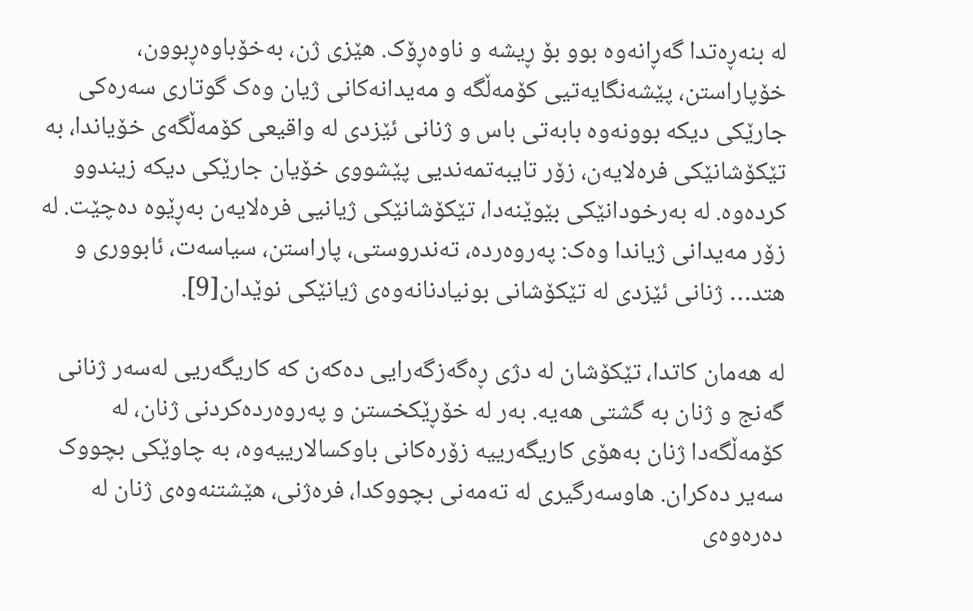لە بنەڕەتدا گەڕانەوە بوو بۆ ڕیشە و ناوەڕۆک. هێزی ژن، بەخۆباوەڕبوون، خۆپاراستن، پێشەنگایەتیی کۆمەڵگە و مەیدانەکانی ژیان وەک گوتاری سەرەکی جارێکی دیکە بوونەوە بابەتی باس و ژنانی ئێزدی لە واقیعی کۆمەڵگەی خۆیاندا، بە تێکۆشانێکی فرەلایەن، زۆر تایبەتمەندیی پێشووی خۆیان جارێکی دیکە زیندوو کردەوە. لە بەرخودانێکی بێوێنەدا، تێکۆشانێکی ژیانیی فرەلایەن بەڕێوە دەچێت. لە زۆر مەیدانی ژیاندا وەک: پەروەردە، تەندروستی، پاراستن، سیاسەت، ئابووری و هتد… ژنانی ئێزدی لە تێکۆشانی بونیادنانەوەی ژیانێکی نوێدان[9].

لە هەمان کاتدا، تێکۆشان لە دژی ڕەگەزگەرایی دەکەن کە کاریگەریی لەسەر ژنانی گەنج و ژنان بە گشتی هەیە. بەر لە خۆڕێکخستن و پەروەردەکردنی ژنان، لە کۆمەڵگەدا ژنان بەهۆی کاریگەرییە زۆرەکانی باوکسالارییەوە، بە چاوێکی بچووک سەیر دەکران. هاوسەرگیری لە تەمەنی بچووکدا، فرەژنی، هێشتنەوەی ژنان لە دەرەوەی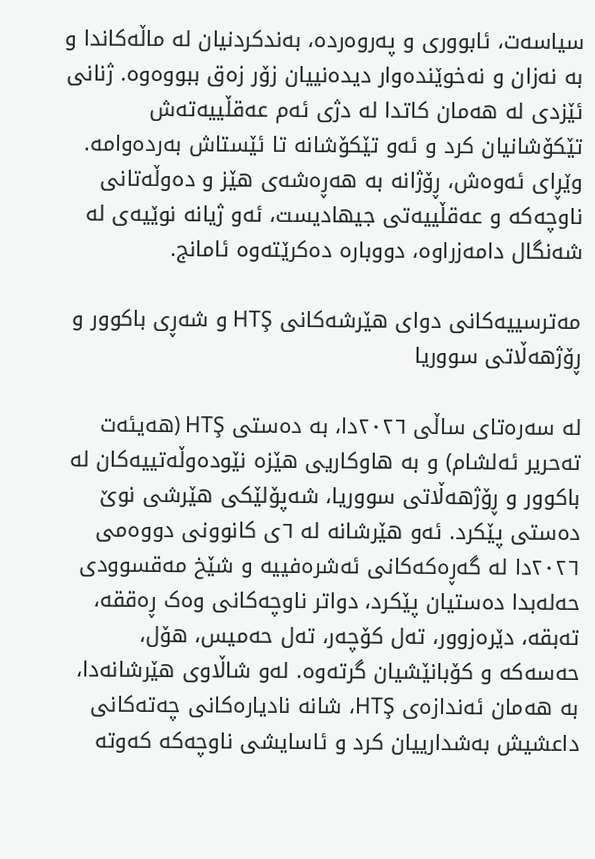سیاسەت، ئابووری و پەروەردە، بەندکردنیان لە ماڵەکاندا و بە نەزان و نەخوێندەوار دیدەنییان زۆر زەق ببووەوە. ژنانی ئێزدی لە هەمان کاتدا لە دژی ئەم عەقڵییەتەش تێکۆشانیان کرد و ئەو تێکۆشانە تا ئێستاش بەردەوامە. وێڕای ئەوەش، ڕۆژانە بە هەڕەشەی هێز و دەوڵەتانی ناوچەکە و عەقڵییەتی جیهادیست، ئەو ژیانە نوێیەی لە شەنگال دامەزراوە، دووبارە دەکرێتەوە ئامانج.

مەترسییەکانی دوای هێرشەکانی HTŞ و شەڕی باکوور و ڕۆژهەڵاتی سووریا

لە سەرەتای ساڵی ٢٠٢٦دا، بە دەستی HTŞ (هەیئەت تەحریر ئەلشام) و بە هاوکاریی هێزە نێودەوڵەتییەکان لە باکوور و ڕۆژهەڵاتی سووریا، شەپۆلێکی هێرشی نوێ دەستی پێکرد. ئەو هێرشانە لە ٦ی کانوونی دووەمی ٢٠٢٦دا لە گەڕەکەکانی ئەشرەفییە و شێخ مەقسوودی حەلەبدا دەستیان پێکرد، دواتر ناوچەکانی وەک ڕەققە، تەبقە، دێرەزوور، تەل کۆچەر، تەل حەمیس، هۆل، حەسەکە و کۆبانێشیان گرتەوە. لەو شاڵاوی هێرشانەدا، بە هەمان ئەندازەی HTŞ، شانە نادیارەکانی چەتەکانی داعشیش بەشدارییان کرد و ئاسایشی ناوچەکە کەوتە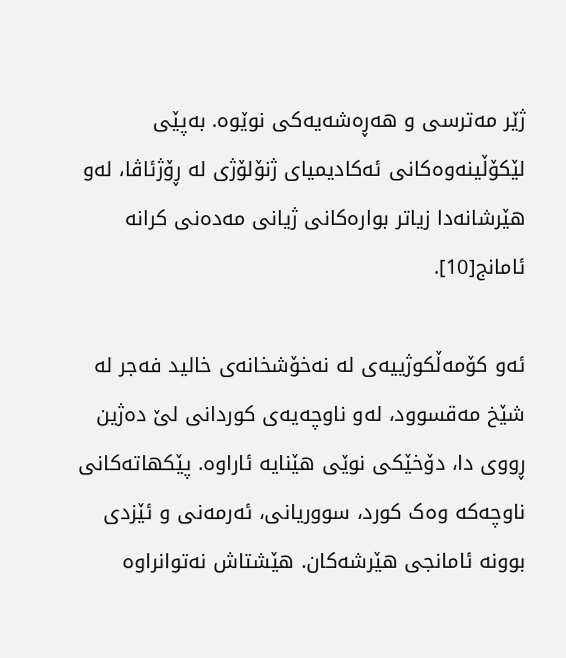ژێر مەترسی و هەڕەشەیەکی نوێوە. بەپێی لێکۆڵینەوەکانی ئەکادیمیای ژنۆلۆژی لە ڕۆژئاڤا، لەو هێرشانەدا زیاتر بوارەکانی ژیانی مەدەنی کرانە ئامانج[10].

ئەو کۆمەڵکوژییەی لە نەخۆشخانەی خالید فەجر لە شێخ مەقسوود، لەو ناوچەیەی کوردانی لێ دەژین ڕووی دا، دۆخێکی نوێی هێنایە ئاراوە. پێکهاتەکانی ناوچەکە وەک کورد، سووریانی، ئەرمەنی و ئێزدی بوونە ئامانجی هێرشەکان. هێشتاش نەتوانراوە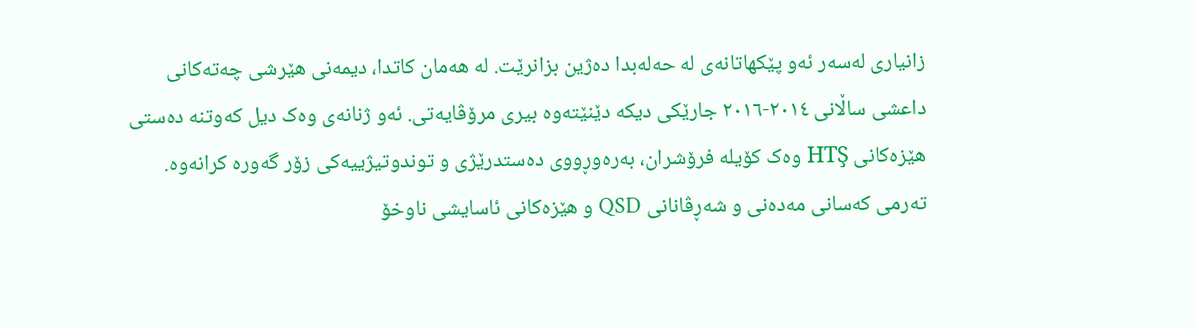زانیاری لەسەر ئەو پێکهاتانەی لە حەلەبدا دەژین بزانرێت. لە هەمان کاتدا، دیمەنی هێرشی چەتەکانی داعشی ساڵانی ٢٠١٤-٢٠١٦ جارێکی دیکە دێنێتەوە بیری مرۆڤایەتی. ئەو ژنانەی وەک دیل کەوتنە دەستی هێزەکانی HTŞ وەک کۆیلە فرۆشران، بەرەوڕووی دەستدرێژی و توندوتیژییەکی زۆر گەورە کرانەوە. تەرمی کەسانی مەدەنی و شەڕڤانانی QSD و هێزەکانی ئاسایشی ناوخۆ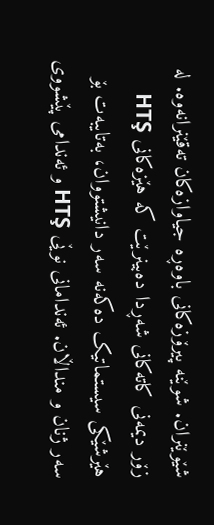شێوێنران. شوێنە پیرۆزەکانی باوەڕە جیاوازەکان تەقێنرانەوە. لە زۆر دیمەنی کاتەکانی شەڕدا دەبینرێت کە هێزەکانی HTŞ هێرشێکی سیستماتیک دەکەنە سەر دانیشتووان، بەتایبەت بۆ سەر ژنان و منداڵان. ئەندامانی نوێی HTŞ و ئەندامی پێشووی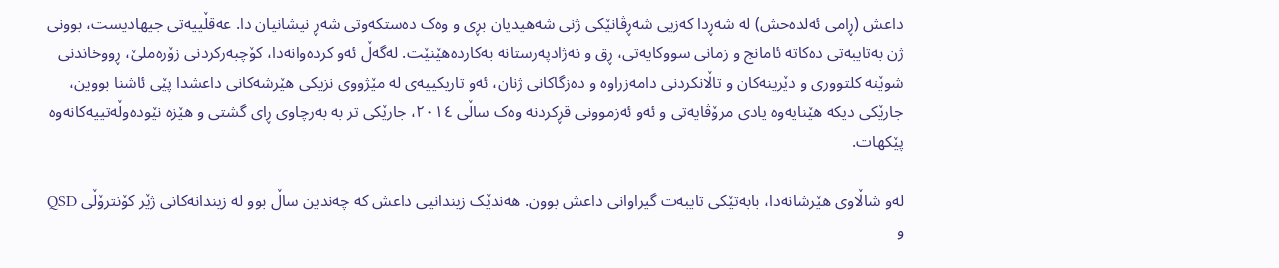داعش (ڕامی ئەلدەحش) لە شەڕدا کەزیی شەڕڤانێکی ژنی شەهیدیان بڕی و وەک دەستکەوتی شەڕ نیشانیان دا. عەقڵییەتی جیهادیست، بوونی ژن بەتایبەتی دەکاتە ئامانج و زمانی سووکایەتی، ڕق و نەژادپەرستانە بەکاردەهێنێت. لەگەڵ ئەو کردەوانەدا، کۆچبەرکردنی زۆرەملێ، ڕووخاندنی شوێنە کلتووری و دێرینەکان و تاڵانکردنی دامەزراوە و دەزگاکانی ژنان، ئەو تاریکییەی لە مێژووی نزیکی هێرشەکانی داعشدا پێی ئاشنا بووین، جارێکی دیکە هێنایەوە یادی مرۆڤایەتی و ئەو ئەزموونی قڕکردنە وەک ساڵی ٢٠١٤، جارێکی تر بە بەرچاوی ڕای گشتی و هێزە نێودەوڵەتییەکانەوە پێکهات.

لەو شاڵاوی هێرشانەدا، بابەتێکی تایبەت گیراوانی داعش بوون. هەندێک زیندانیی داعش کە چەندین ساڵ بوو لە زیندانەکانی ژێر کۆنترۆڵی QSD و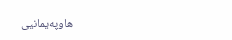هاوپەیمانیی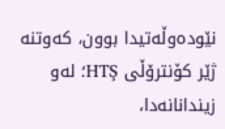نێودەوڵەتیدا بوون، کەوتنە ژێر کۆنترۆڵی HTŞ؛ لەو زیندانانەدا،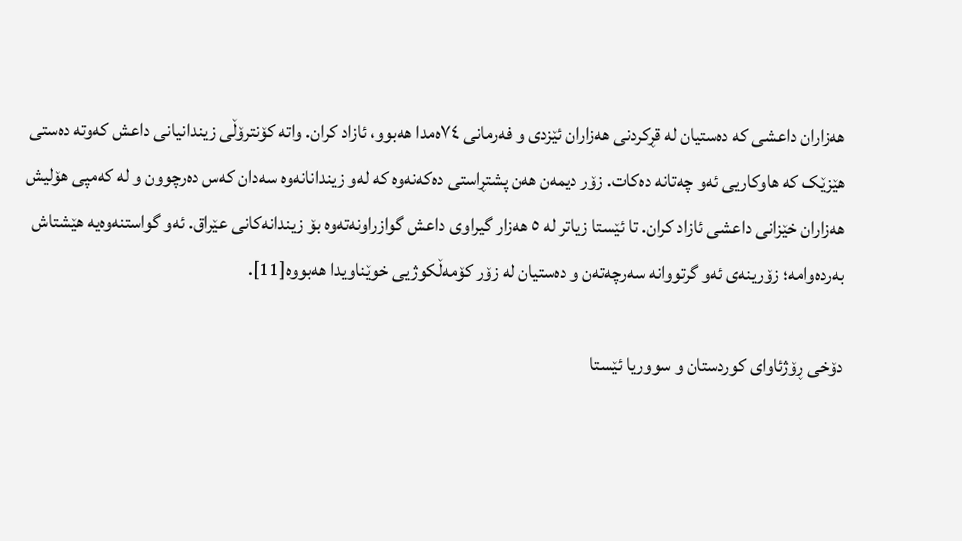هەزاران داعشی کە دەستیان لە قڕکردنی هەزاران ئێزدی و فەرمانی ٧٤ەمدا هەبوو، ئازاد کران. واتە کۆنترۆڵی زیندانیانی داعش کەوتە دەستی هێزێک کە هاوکاریی ئەو چەتانە دەکات. زۆر دیمەن هەن پشتڕاستی دەکەنەوە کە لەو زیندانانەوە سەدان کەس دەرچوون و لە کەمپی هۆلیش هەزاران خێزانی داعشی ئازاد کران. تا ئێستا زیاتر لە ٥ هەزار گیراوی داعش گوازراونەتەوە بۆ زیندانەکانی عێراق. ئەو گواستنەوەیە هێشتاش بەردەوامە؛ زۆرینەی ئەو گرتووانە سەرچەتەن و دەستیان لە زۆر کۆمەڵکوژیی خوێناویدا هەبووە[11].

دۆخی ڕۆژئاوای کوردستان و سووریا ئێستا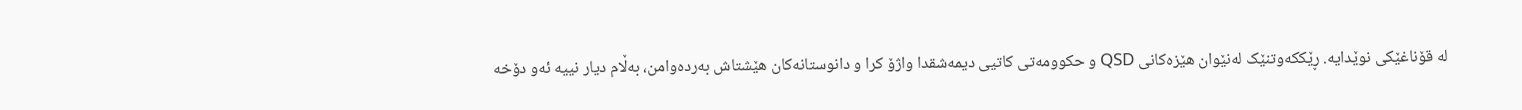لە قۆناغێکی نوێدایە. ڕێککەوتنێک لەنێوان هێزەکانی QSD و حکوومەتی کاتیی دیمەشقدا واژۆ کرا و دانوستانەکان هێشتاش بەردەوامن، بەڵام دیار نییە ئەو دۆخە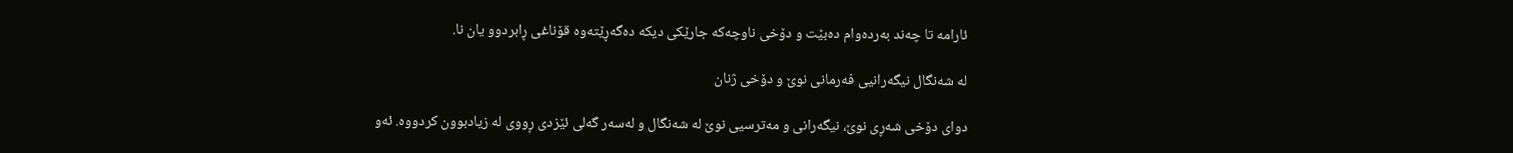ئارامە تا چەند بەردەوام دەبێت و دۆخی ناوچەکە جارێکی دیکە دەگەڕێتەوە قۆناغی ڕابردوو یان نا.

لە شەنگال نیگەرانیی فەرمانی نوێ و دۆخی ژنان

دوای دۆخی شەڕی نوێ، نیگەرانی و مەترسیی نوێ لە شەنگال و لەسەر گەلی ئێزدی ڕووی لە زیادبوون کردووە. ئەو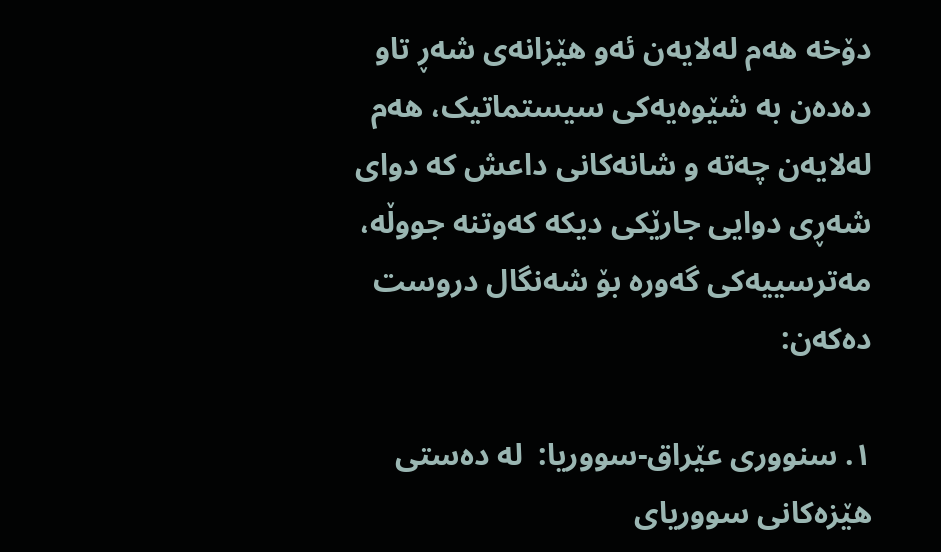دۆخە هەم لەلایەن ئەو هێزانەی شەڕ تاو دەدەن بە شێوەیەکی سیستماتیک، هەم لەلایەن چەتە و شانەکانی داعش کە دوای شەڕی دوایی جارێکی دیکە کەوتنە جووڵە، مەترسییەکی گەورە بۆ شەنگال دروست دەکەن:

١. سنووری عێراق-سووریا:  لە دەستی هێزەکانی سووریای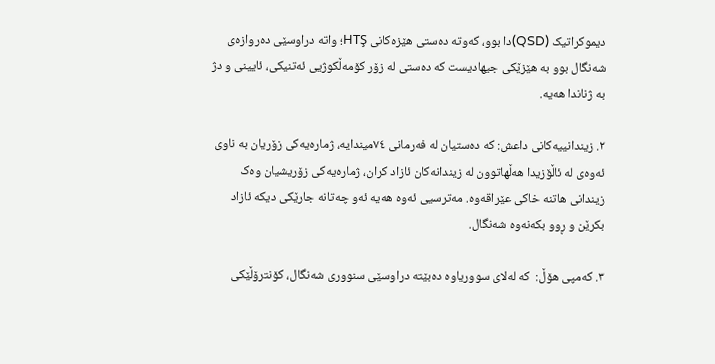دیموکراتیک (QSD)دا بوو، کەوتە دەستی هێزەکانی HTŞ؛ واتە دراوسێی دەروازەی شەنگال بوو بە هێزێکی جیهادیست کە دەستی لە زۆر کۆمەڵکوژیی ئەتنیکی، ئایینی و دژ بە ژناندا هەیە.

٢. زیندانییەکانی داعش: کە دەستیان لە فەرمانی ٧٤میندایە، ژمارەیەکی زۆریان بە ناوی ئەوەی لە ئاڵۆزیدا هەڵهاتوون لە زیندانەکان ئازاد کران، ژمارەیەکی زۆریشیان وەک زیندانی هاتنە خاکی عێراقەوە. مەترسیی ئەوە هەیە ئەو چەتانە جارێکی دیکە ئازاد بکرێن و ڕوو بکەنەوە شەنگال.

٣. کەمپی هۆڵ:  کە لەلای سووریاوە دەبێتە دراوسێی سنووری شەنگال، کۆنترۆڵێکی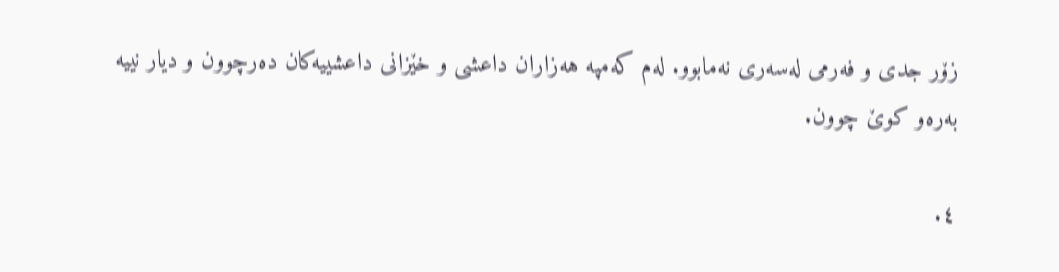زۆر جدی و فەرمی لەسەری نەمابوو. لەم کەمپە هەزاران داعشی و خێزانی داعشییەکان دەرچوون و دیار نییە بەرەو کوێ چوون.

٤.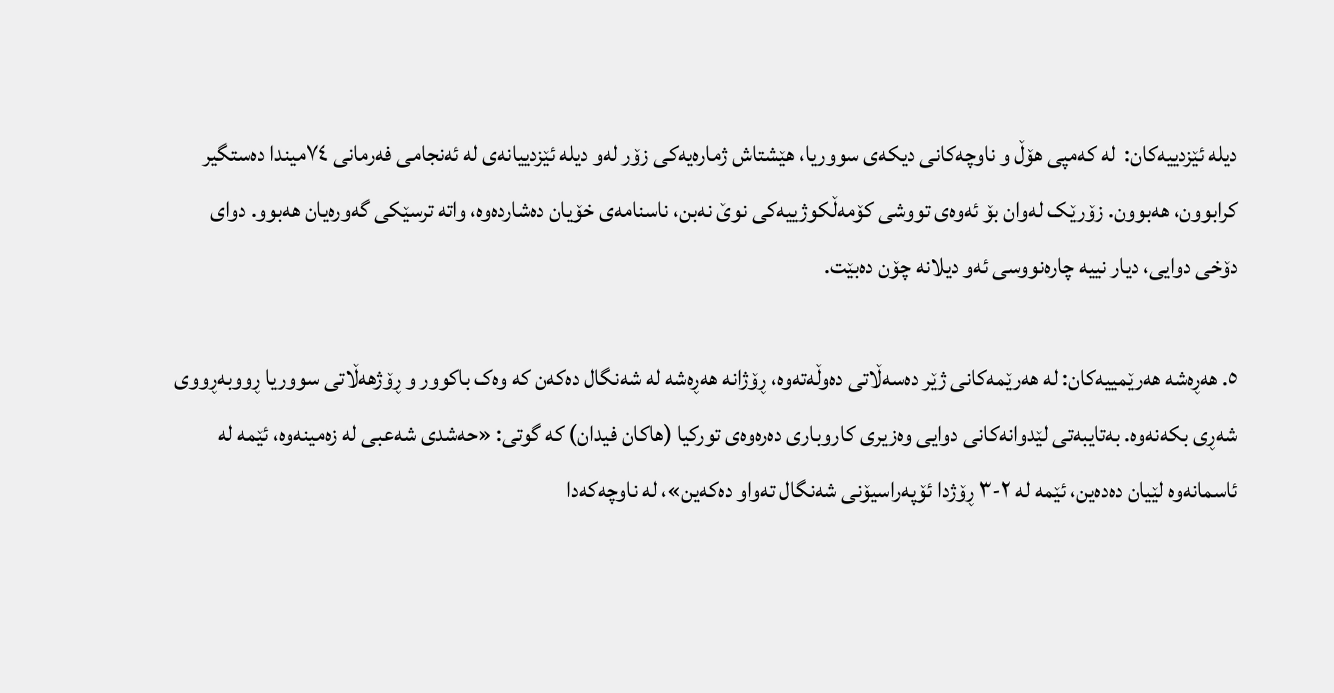دیلە ئێزدییەکان:  لە کەمپی هۆڵ و ناوچەکانی دیکەی سووریا، هێشتاش ژمارەیەکی زۆر لەو دیلە ئێزدییانەی لە ئەنجامی فەرمانی ٧٤میندا دەستگیر کرابوون، هەبوون. زۆرێک لەوان بۆ ئەوەی تووشی کۆمەڵکوژییەکی نوێ نەبن، ناسنامەی خۆیان دەشاردەوە، واتە ترسێکی گەورەیان هەبوو. دوای دۆخی دوایی، دیار نییە چارەنووسی ئەو دیلانە چۆن دەبێت.

٥. هەڕەشە هەرێمییەکان: لە هەرێمەکانی ژێر دەسەڵاتی دەوڵەتەوە، ڕۆژانە هەڕەشە لە شەنگال دەکەن کە وەک باکوور و ڕۆژهەڵاتی سووریا ڕووبەڕووی شەڕی بکەنەوە. بەتایبەتی لێدوانەکانی دوایی وەزیری کاروباری دەرەوەی تورکیا (هاکان فیدان) کە گوتی: «حەشدی شەعبی لە زەمینەوە، ئێمە لە ئاسمانەوە لێیان دەدەین، ئێمە لە ٢-٣ ڕۆژدا ئۆپەراسیۆنی شەنگال تەواو دەکەین»، لە ناوچەکەدا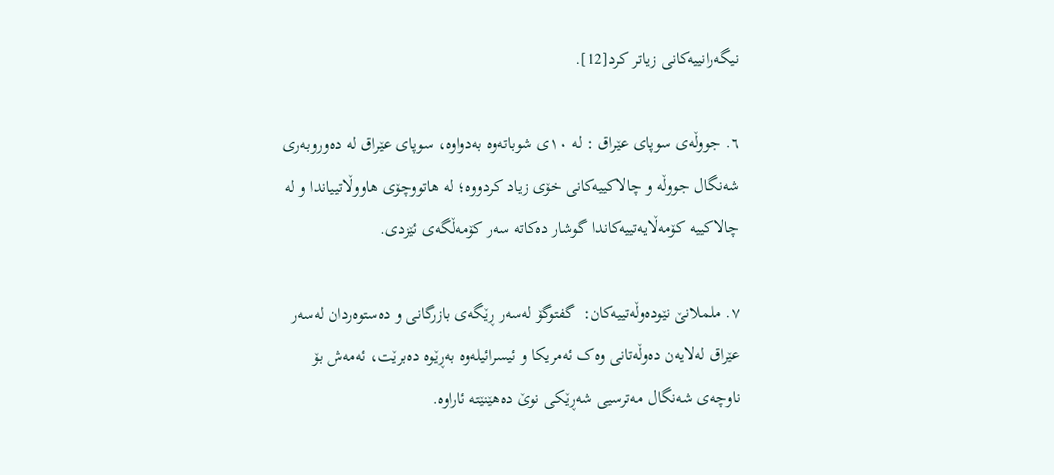نیگەرانییەکانی زیاتر کرد[12].

٦. جووڵەی سوپای عێراق : لە ١٠ی شوباتەوە بەدواوە، سوپای عێراق لە دەوروبەری شەنگال جووڵە و چالاکییەکانی خۆی زیاد کردووە؛ لە هاتووچۆی هاووڵاتییاندا و لە چالاکییە کۆمەڵایەتییەکاندا گوشار دەکاتە سەر کۆمەڵگەی ئێزدی.

٧. ململانێ نێودەوڵەتییەکان:  گفتوگۆ لەسەر ڕێگەی بازرگانی و دەستوەردان لەسەر عێراق لەلایەن دەوڵەتانی وەک ئەمریکا و ئیسرائیلەوە بەڕێوە دەبرێت، ئەمەش بۆ ناوچەی شەنگال مەترسیی شەڕێکی نوێ دەهێنێتە ئاراوە.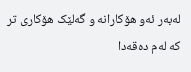لەبەر ئەو هۆکارانە و گەلێک هۆکاری تر کە لەم دەقەدا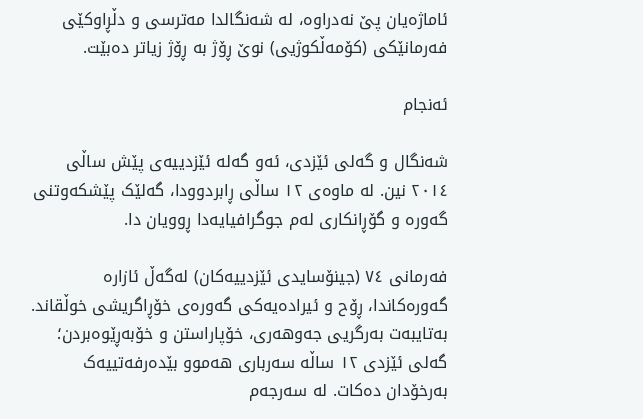ئاماژەیان پێ نەدراوە، لە شەنگالدا مەترسی و دڵڕاوکێی فەرمانێکی (کۆمەڵکوژیی) نوێ ڕۆژ بە ڕۆژ زیاتر دەبێت.

ئەنجام

شەنگال و گەلی ئێزدی، ئەو گەلە ئێزدییەی پێش ساڵی ٢٠١٤ نین. لە ماوەی ١٢ ساڵی ڕابردوودا، گەلێک پێشکەوتنی گەورە و گۆڕانکاری لەم جوگرافیایەدا ڕوویان دا.

فەرمانی ٧٤ (جینۆسایدی ئێزدییەکان) لەگەڵ ئازارە گەورەکاندا، ڕۆح و ئیرادەیەکی گەورەی خۆڕاگریشی خوڵقاند. بەتایبەت بەرگریی جەوهەری، خۆپاراستن و خۆبەڕێوەبردن؛ گەلی ئێزدی ١٢ ساڵە سەرباری هەموو بێدەرفەتییەک بەرخۆدان دەکات. لە سەرجەم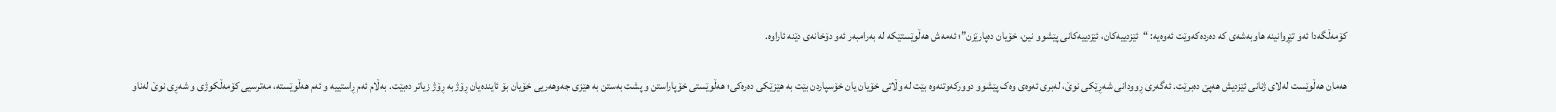کۆمەڵگەدا ئەو تێڕوانینە هاوبەشەی کە دەردەکەوێت ئەوەیە: “ئێزدییەکان، ئێزدییەکانی پێشوو نین، خۆیان دەپارێزن”؛ ئەمەش هەڵوێستێکە لە بەرامبەر ئەو دۆخانەی دێنە ئاراوە.

هەمان هەڵوێست لەلای ژنانی ئێزدیش هەپێ دەبرێت. ئەگەری ڕوودانی شەڕێکی نوێ، لەبری ئەوەی وەک پێشوو دوورکەوتنەوە بێت لە وڵاتی خۆیان یان خۆسپاردن بێت بە هێزێکی دەرەکی؛ هەڵوێستی خۆپاراستن و پشت بەستن بە هێزی جەوهەریی خۆیان بۆ ئایندەیان ڕۆژ بە ڕۆژ زیاتر دەبێت. بەڵام ئەم ڕاستییە و ئەم هەڵوێستە، مەترسیی کۆمەڵکوژی و شەڕی نوێ لەناو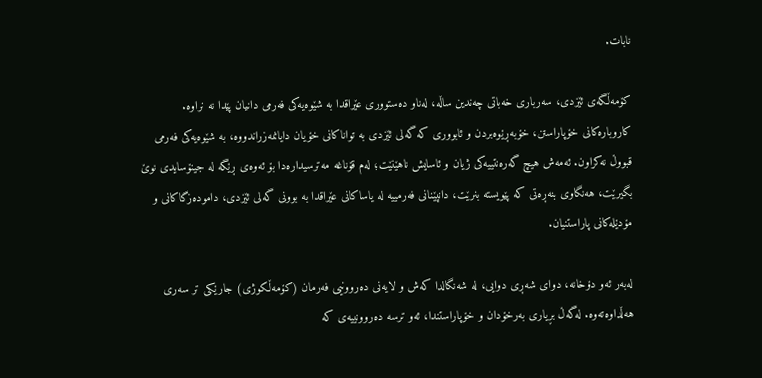نابات.

کۆمەڵگەی ئێزدی، سەرباری خەباتی چەندین ساڵە، لەناو دەستووری عێراقدا بە شێوەیەکی فەرمی دانیان پێدا نە نراوە. کاروبارەکانی خۆپاراستن، خۆبەڕێوەبردن و ئابووری کە گەلی ئێزدی بە تواناکانی خۆیان دایانمەزراندووە، بە شێوەیەکی فەرمی قبووڵ نەکراون. ئەمەش هیچ گەرەنتییەکی ژیان و ئاسایش ناهێنێت؛ لەم قۆناغە مەترسیدارەدا بۆ ئەوەی ڕێگە لە جینۆسایدی نوێ بگیرێت، هەنگاوی بنەڕەتی کە پێویستە بنرێت، دانپێنانی فەرمییە لە یاساکانی عێراقدا بە بوونی گەلی ئێزدی، دامودەزگاکانی و مۆدێلەکانی پاراستنیان.

لەبەر ئەو دۆخانە، دوای شەڕی دوایی، لە شەنگالدا کەش و لایەنی دەروونیی فەرمان (کۆمەڵکوژی) جارێکی تر سەری هەڵداوەتەوە. لەگەڵ بڕیاری بەرخۆدان و خۆپاراستندا، ئەو ترسە دەروونییەی کە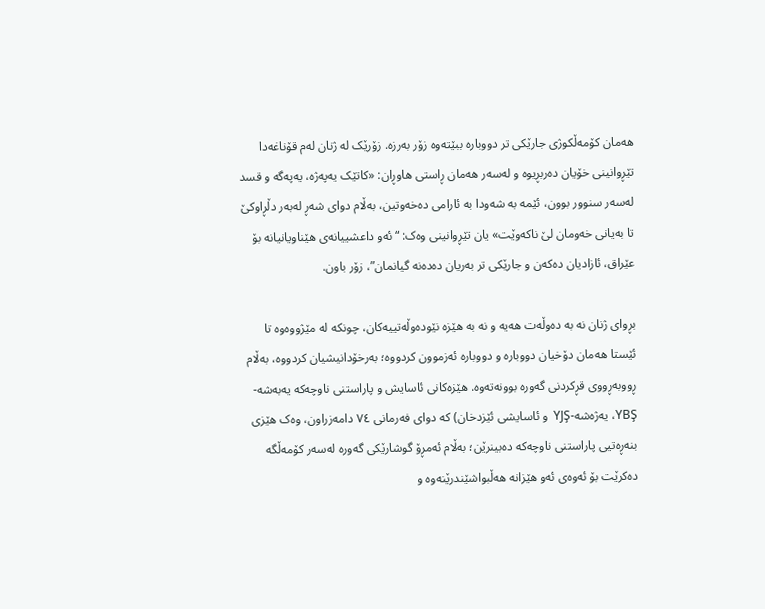هەمان کۆمەڵکوژی جارێکی تر دووبارە ببێتەوە زۆر بەرزە. زۆرێک لە ژنان لەم قۆناغەدا تێڕوانینی خۆیان دەربڕیوە و لەسەر هەمان ڕاستی هاوڕان: «کاتێک یەپەژە، یەپەگە و قسد لەسەر سنوور بوون، ئێمە بە شەودا بە ئارامی دەخەوتین، بەڵام دوای شەڕ لەبەر دڵڕاوکێ تا بەیانی خەومان لێ ناکەوێت» یان تێڕوانینی وەک: “ئەو داعشییانەی هێناویانیانە بۆ عێراق، ئازادیان دەکەن و جارێکی تر بەریان دەدەنە گیانمان”، زۆر باون.

بڕوای ژنان نە بە دەوڵەت هەیە و نە بە هێزە نێودەوڵەتییەکان، چونکە لە مێژووەوە تا ئێستا هەمان دۆخیان دووبارە و دووبارە ئەزموون کردووە؛ بەرخۆدانیشیان کردووە، بەڵام ڕووبەڕووی قڕکردنی گەورە بوونەتەوە. هێزەکانی ئاسایش و پاراستنی ناوچەکە یەبەشە- YBŞ، یەژەشە-YJŞ  و ئاسایشی ئێزدخان) کە دوای فەرمانی ٧٤ دامەزراون، وەک هێزی بنەڕەتیی پاراستنی ناوچەکە دەبینرێن؛ بەڵام ئەمڕۆ گوشارێکی گەورە لەسەر کۆمەڵگە دەکرێت بۆ ئەوەی ئەو هێزانە هەڵبواشێندرێنەوە و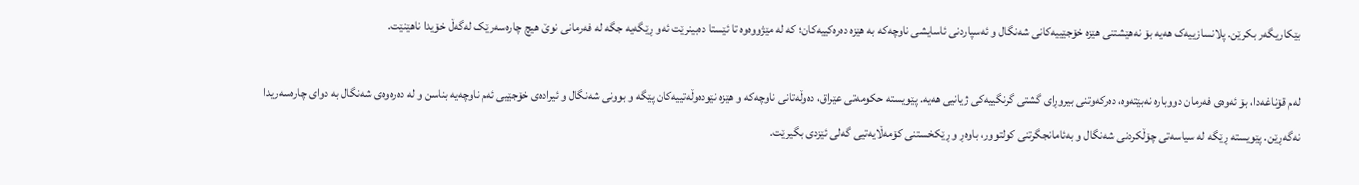بێکاریگەر بکرێن. پلانسازییەک هەیە بۆ نەهێشتنی هێزە خۆجێییەکانی شەنگال و ئەسپاردنی ئاسایشی ناوچەکە بە هێزە دەرەکییەکان؛ کە لە مێژووەوە تا ئێستا دەبینرێت ئەو ڕێگەیە جگە لە فەرمانی نوێ هیچ چارەسەرێک لەگەڵ خۆیدا ناهێنێت.

لەم قۆناغەدا، بۆ ئەوەی فەرمان دووبارە نەبێتەوە، دەرکەوتنی بیروڕای گشتی گرنگییەکی ژیانیی هەیە. پێویستە حکومەتی عێراق، دەوڵەتانی ناوچەکە و هێزە نێودەوڵەتییەکان پێگە و بوونی شەنگال و ئیرادەی خۆجێیی ئەم ناوچەیە بناسن و لە دەرەوەی شەنگال بە دوای چارەسەریدا نەگەڕێن. پێویستە ڕێگە لە سیاسەتی چۆڵکردنی شەنگال و بەئامانجگرتنی کولتوور، باوەڕ و ڕێکخستنی کۆمەڵایەتیی گەلی ئێزدی بگیرێت.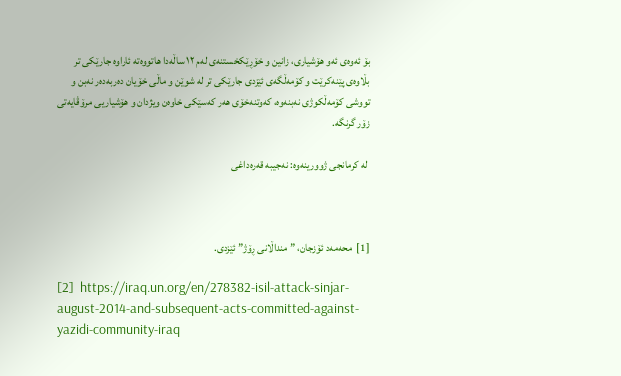بۆ ئەوەی ئەو هۆشیاری، زانین و خۆڕێکخستنەی لەم ١٢ ساڵەدا هاتووەتە ئاراوە جارێکی تر بڵاوەی پێنەکرێت و کۆمەڵگەی ئێزدی جارێکی تر لە شوێن و ماڵی خۆیان دەربەدەر نەبن و تووشی کۆمەڵکوژی نەبنەوە، کەوتنەخۆی هەر کەسێکی خاوەن ویژدان و هۆشیاریی مرۆڤایەتی زۆر گرنگە.

 لە کرمانجی ژوورینەوە: نەجیبە قەرەداغی



[1]  محەمەد ئۆزجان، ” منداڵانی ڕۆژ” ئێزدی.

[2]  https://iraq.un.org/en/278382-isil-attack-sinjar-august-2014-and-subsequent-acts-committed-against-yazidi-community-iraq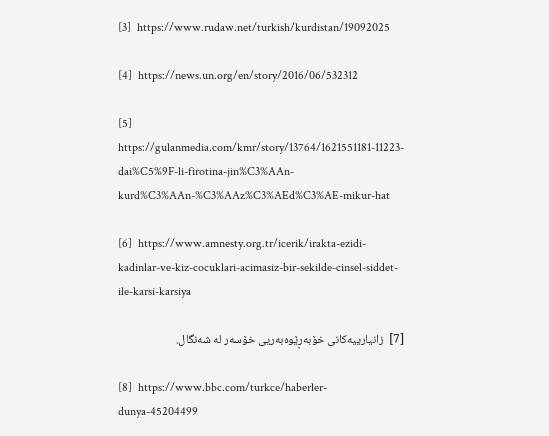[3]  https://www.rudaw.net/turkish/kurdistan/19092025

[4]  https://news.un.org/en/story/2016/06/532312

[5]  https://gulanmedia.com/kmr/story/13764/1621551181-11223-dai%C5%9F-li-firotina-jin%C3%AAn-kurd%C3%AAn-%C3%AAz%C3%AEd%C3%AE-mikur-hat

[6]  https://www.amnesty.org.tr/icerik/irakta-ezidi-kadinlar-ve-kiz-cocuklari-acimasiz-bir-sekilde-cinsel-siddet-ile-karsi-karsiya

[7]  زانیارییەکانی خۆبەڕێوەبەریی خۆسەر لە شەنگال.

[8]  https://www.bbc.com/turkce/haberler-dunya-45204499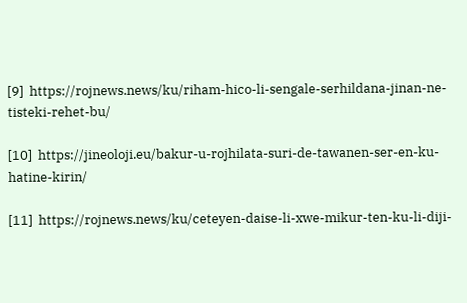[9]  https://rojnews.news/ku/riham-hico-li-sengale-serhildana-jinan-ne-tisteki-rehet-bu/

[10]  https://jineoloji.eu/bakur-u-rojhilata-suri-de-tawanen-ser-en-ku-hatine-kirin/

[11]  https://rojnews.news/ku/ceteyen-daise-li-xwe-mikur-ten-ku-li-diji-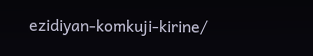ezidiyan-komkuji-kirine/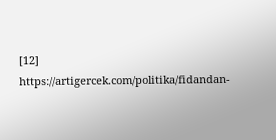[12]  https://artigercek.com/politika/fidandan-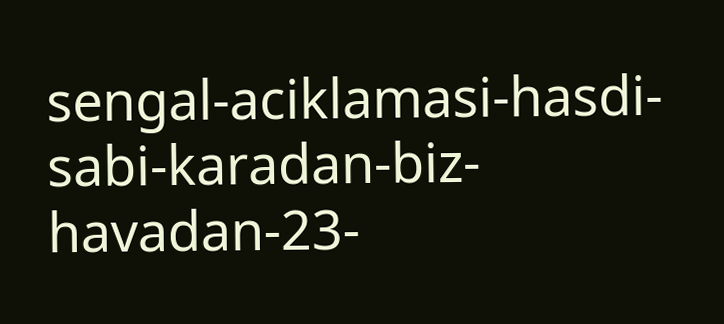sengal-aciklamasi-hasdi-sabi-karadan-biz-havadan-23-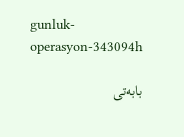gunluk-operasyon-343094h

بابەتی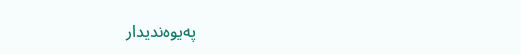پەیوەندیدار